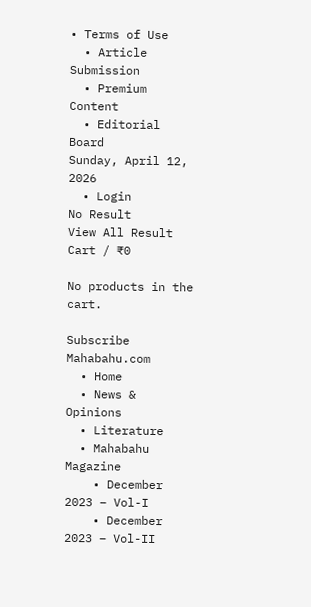• Terms of Use
  • Article Submission
  • Premium Content
  • Editorial Board
Sunday, April 12, 2026
  • Login
No Result
View All Result
Cart / ₹0

No products in the cart.

Subscribe
Mahabahu.com
  • Home
  • News & Opinions
  • Literature
  • Mahabahu Magazine
    • December 2023 – Vol-I
    • December 2023 – Vol-II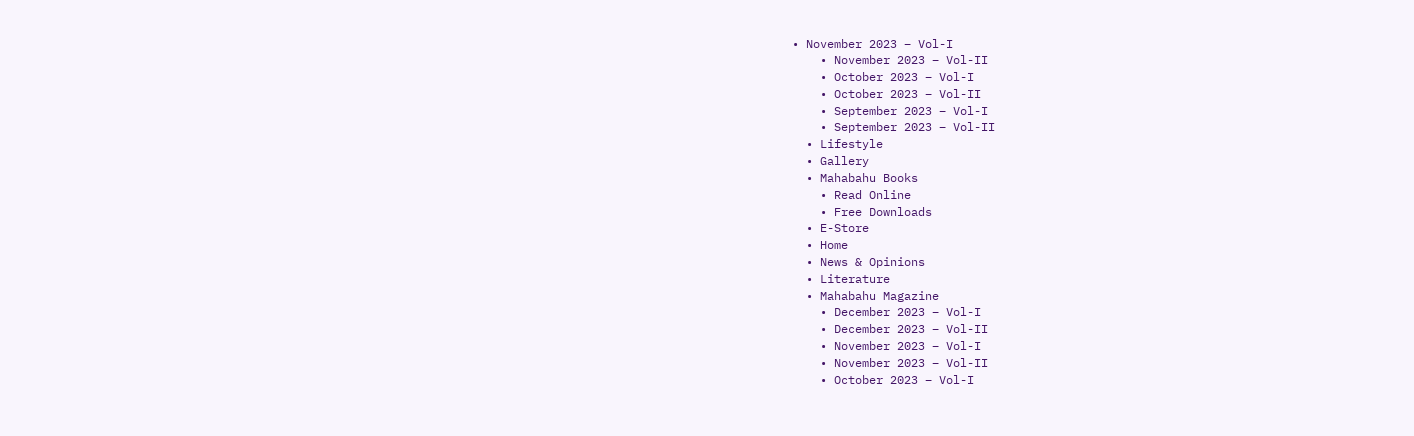• November 2023 – Vol-I
    • November 2023 – Vol-II
    • October 2023 – Vol-I
    • October 2023 – Vol-II
    • September 2023 – Vol-I
    • September 2023 – Vol-II
  • Lifestyle
  • Gallery
  • Mahabahu Books
    • Read Online
    • Free Downloads
  • E-Store
  • Home
  • News & Opinions
  • Literature
  • Mahabahu Magazine
    • December 2023 – Vol-I
    • December 2023 – Vol-II
    • November 2023 – Vol-I
    • November 2023 – Vol-II
    • October 2023 – Vol-I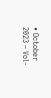• October 2023 – Vol-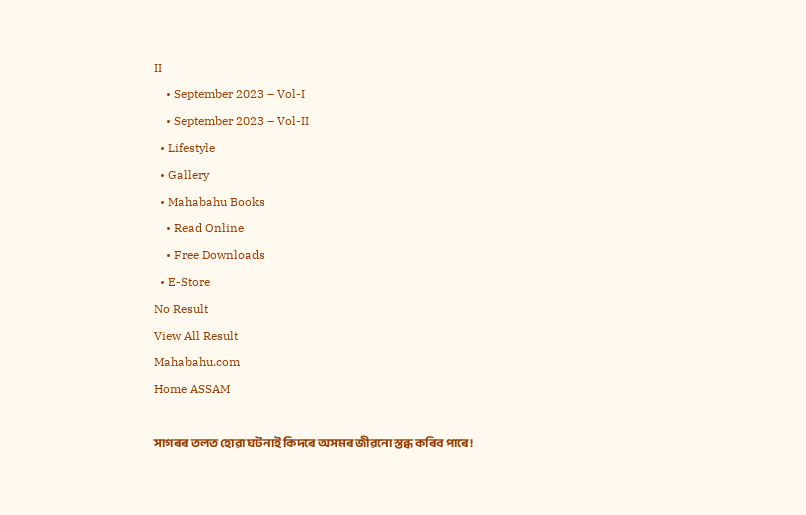II
    • September 2023 – Vol-I
    • September 2023 – Vol-II
  • Lifestyle
  • Gallery
  • Mahabahu Books
    • Read Online
    • Free Downloads
  • E-Store
No Result
View All Result
Mahabahu.com
Home ASSAM

সাগৰৰ তলত হোৱা ঘটনাই কিদৰে অসমৰ জীৱনো স্তব্ধ কৰিব পাৰে!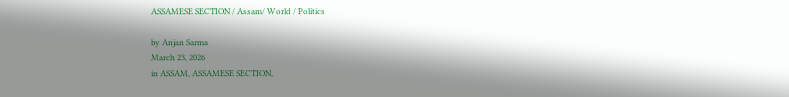ASSAMESE SECTION / Assam/ World / Politics

by Anjan Sarma
March 23, 2026
in ASSAM, ASSAMESE SECTION,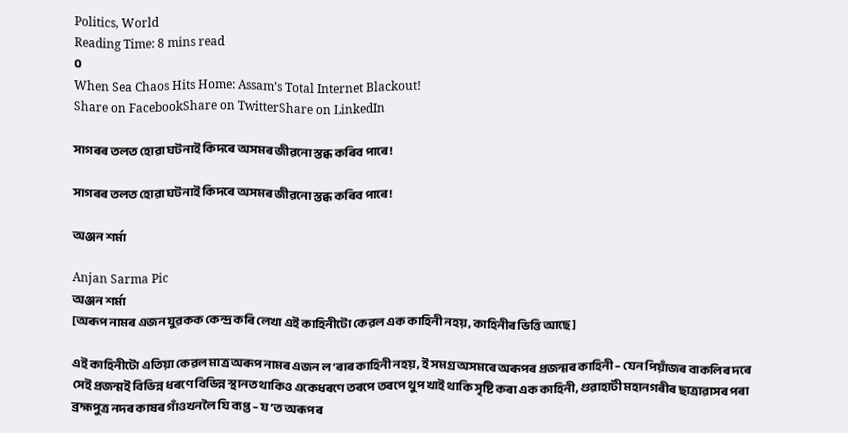Politics, World
Reading Time: 8 mins read
0
When Sea Chaos Hits Home: Assam’s Total Internet Blackout!
Share on FacebookShare on TwitterShare on LinkedIn

সাগৰৰ তলত হোৱা ঘটনাই কিদৰে অসমৰ জীৱনো স্তব্ধ কৰিব পাৰে!

সাগৰৰ তলত হোৱা ঘটনাই কিদৰে অসমৰ জীৱনো স্তব্ধ কৰিব পাৰে!

অঞ্জন শৰ্মা

Anjan Sarma Pic
অঞ্জন শৰ্মা
[অৰূপ নামৰ এজন যুৱকক কেন্দ্ৰ কৰি লেখা এই কাহিনীটো কেৱল এক কাহিনী নহয়, কাহিনীৰ ভিত্তি আছে]

এই কাহিনীটো এতিয়া কেৱল মাত্ৰ অৰূপ নামৰ এজন ল’ৰাৰ কাহিনী নহয়, ই সমগ্ৰ অসমৰে অৰূপৰ প্ৰজন্মৰ কাহিনী – যেন পিয়াঁজৰ বাকলিৰ দৰে সেই প্ৰজন্মই বিভিন্ন ধৰণে বিভিন্ন স্থানত থাকিও একেধৰণে তৰপে তৰপে থুপ খাই থাকি সৃষ্টি কৰা এক কাহিনী, গুৱাহাটী মহানগৰীৰ ছাত্ৰাৱাসৰ পৰা ব্ৰহ্মপুত্ৰ নদৰ কাষৰ গাঁওখনলৈ যি ব্যপ্ত – য’ত অৰূপৰ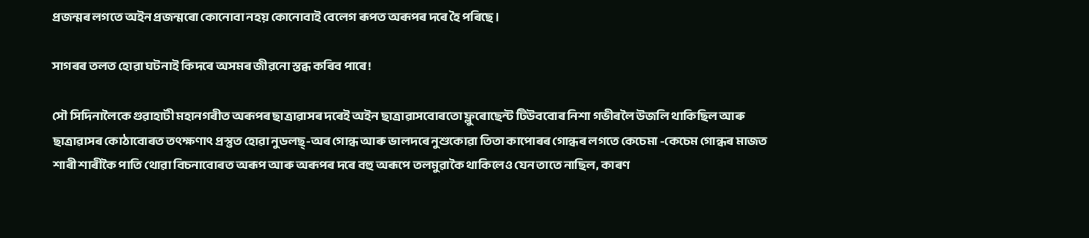প্ৰজন্মৰ লগতে অইন প্ৰজন্মৰো কোনোবা নহয় কোনোবাই বেলেগ ৰূপত অৰূপৰ দৰে হৈ পৰিছে।

সাগৰৰ তলত হোৱা ঘটনাই কিদৰে অসমৰ জীৱনো স্তব্ধ কৰিব পাৰে!

সৌ সিদিনালৈকে গুৱাহাটী মহানগৰীত অৰূপৰ ছাত্ৰাৱাসৰ দৰেই অইন ছাত্ৰাৱাসবোৰতো ফ্লুৰোছেন্ট টিউববোৰ নিশা গভীৰলৈ উজলি থাকিছিল আৰু ছাত্ৰাৱাসৰ কোঠাবোৰত তৎক্ষণাৎ প্ৰস্তুত হোৱা নুডলছ্-অৰ গোন্ধ আৰু ভালদৰে নুশুকোৱা তিতা কাপোৰৰ গোন্ধৰ লগতে কেচেমা -কেচেম গোন্ধৰ মাজত শাৰী শাৰীকৈ পাতি থোৱা বিচনাবোৰত অৰূপ আৰু অৰূপৰ দৰে বহু অৰূপে তলমুৱাকৈ থাকিলেও যেন তাতে নাছিল, কাৰণ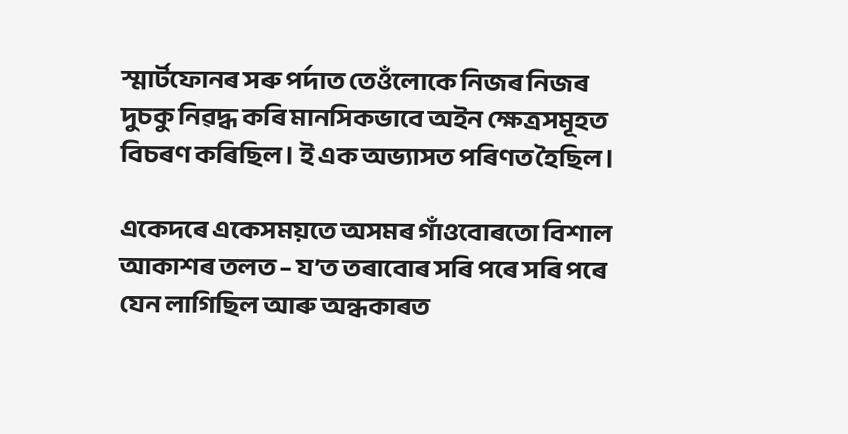স্মাৰ্টফোনৰ সৰু পৰ্দাত তেওঁলোকে নিজৰ নিজৰ দুচকু নিৱদ্ধ কৰি মানসিকভাবে অইন ক্ষেত্ৰসমূহত বিচৰণ কৰিছিল। ই এক অভ্যাসত পৰিণত হৈছিল।

একেদৰে একেসময়তে অসমৰ গাঁওবোৰতো বিশাল আকাশৰ তলত – য’ত তৰাবোৰ সৰি পৰে সৰি পৰে যেন লাগিছিল আৰু অন্ধকাৰত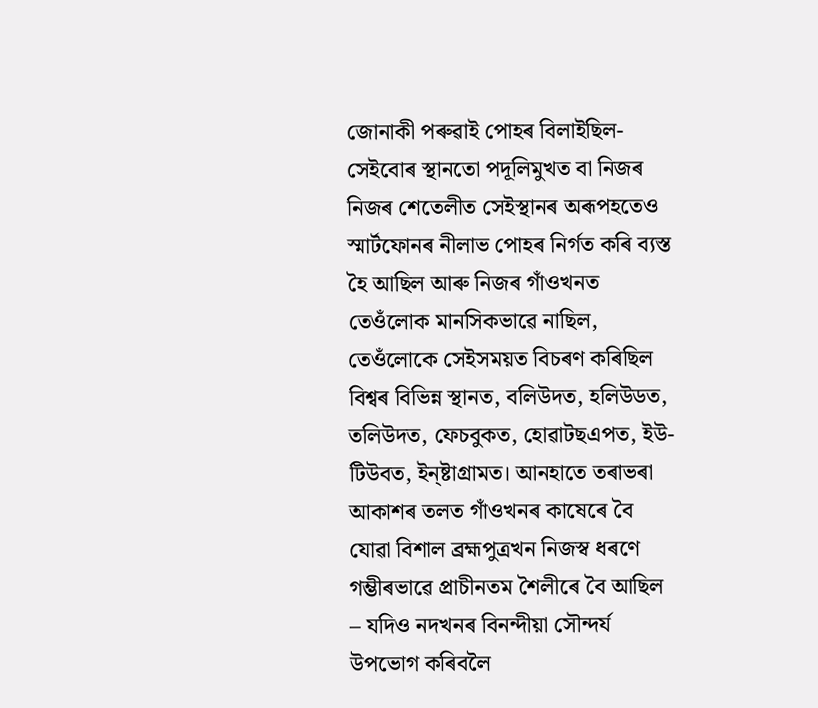জোনাকী পৰুৱাই পোহৰ বিলাইছিল- সেইবোৰ স্থানতো পদূলিমুখত বা নিজৰ নিজৰ শেতেলীত সেইস্থানৰ অৰূপহতেও স্মাৰ্টফোনৰ নীলাভ পোহৰ নিৰ্গত কৰি ব্যস্ত হৈ আছিল আৰু নিজৰ গাঁওখনত তেওঁলোক মানসিকভাৱে নাছিল, তেওঁলোকে সেইসময়ত বিচৰণ কৰিছিল বিশ্বৰ বিভিন্ন স্থানত, বলিউদত, হলিউডত, তলিউদত, ফেচবুকত, হোৱাটছএপত, ইউ-টিউবত, ইন্ষ্টাগ্ৰামত। আনহাতে তৰাভৰা আকাশৰ তলত গাঁওখনৰ কাষেৰে বৈ যোৱা বিশাল ব্ৰহ্মপুত্ৰখন নিজস্ব ধৰণে গম্ভীৰভাৱে প্ৰাচীনতম শৈলীৰে বৈ আছিল – যদিও নদখনৰ বিনন্দীয়া সৌন্দৰ্য উপভোগ কৰিবলৈ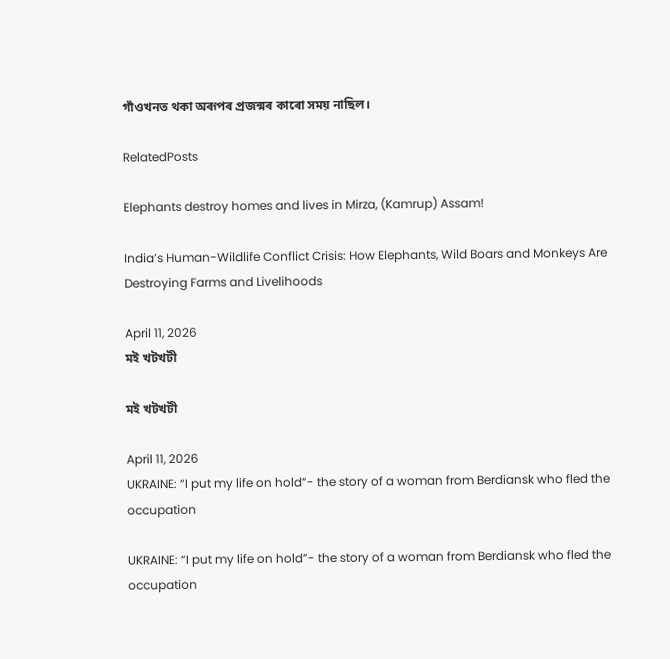গাঁওখনত থকা অৰূপৰ প্ৰজন্মৰ কাৰো সময় নাছিল।

RelatedPosts

Elephants destroy homes and lives in Mirza, (Kamrup) Assam!

India’s Human-Wildlife Conflict Crisis: How Elephants, Wild Boars and Monkeys Are Destroying Farms and Livelihoods

April 11, 2026
মই খটখটী

মই খটখটী

April 11, 2026
UKRAINE: “I put my life on hold”- the story of a woman from Berdiansk who fled the occupation

UKRAINE: “I put my life on hold”- the story of a woman from Berdiansk who fled the occupation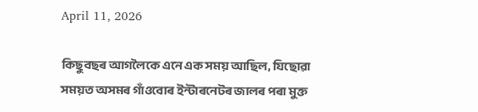April 11, 2026

কিছুবছৰ আগলৈকে এনে এক সময় আছিল, যিছোৱা সময়ত অসমৰ গাঁওবোৰ ইন্টাৰনেটৰ জালৰ পৰা মুক্ত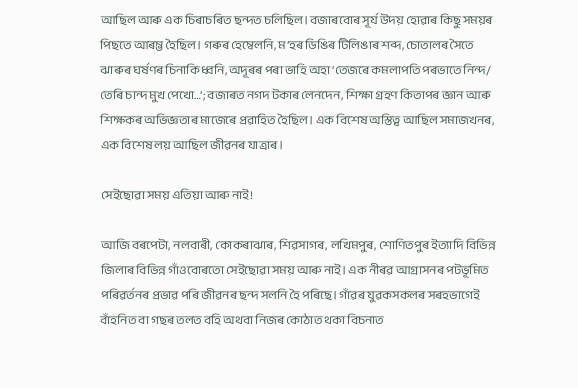আছিল আৰু এক চিৰাচৰিত ছন্দত চলিছিল। বজাৰবোৰ সূৰ্য উদয় হোৱাৰ কিছু সময়ৰ পিছতে আৰম্ভ হৈছিল। গৰুৰ হেম্বেলনি, ম’হৰ ডিঙিৰ টিলিঙাৰ শব্দ, চোতালৰ সৈতে ঝাৰুৰ ঘৰ্ষণৰ চিনাকি ধ্বনি, অদূৰৰ পৰা ভাহি অহা ‘তেজৰে কমলাপতি পৰভাতে নিন্দ/ তেৰি চান্দ মুখ পেখো…’; বজাৰত নগদ টকাৰ লেনদেন, শিক্ষা গ্ৰহণ কিতাপৰ জ্ঞান আৰু শিক্ষকৰ অভিজ্ঞতাৰ মাজেৰে প্ৰৱাহিত হৈছিল। এক বিশেষ অস্তিত্ব আছিল সমাজখনৰ, এক বিশেষ লয় আছিল জীৱনৰ যাত্ৰাৰ।

সেইছোৱা সময় এতিয়া আৰু নাই!

আজি বৰপেটা, নলবাৰী, কোকৰাঝাৰ, শিৱসাগৰ, লখিমপুৰ, শোণিতপুৰ ইত্যাদি বিভিন্ন জিলাৰ বিভিন্ন গাঁওবোৰতো সেইছোৱা সময় আৰু নাই। এক নীৰৱ আগ্ৰাসনৰ পটভূমিত পৰিৱৰ্তনৰ প্ৰভাৱ পৰি জীৱনৰ ছন্দ সলনি হৈ পৰিছে। গাঁৱৰ যুৱকসকলৰ সৰহভাগেই বাঁহনিত বা গছৰ তলত বহি অথবা নিজৰ কোঠাত থকা বিচনাত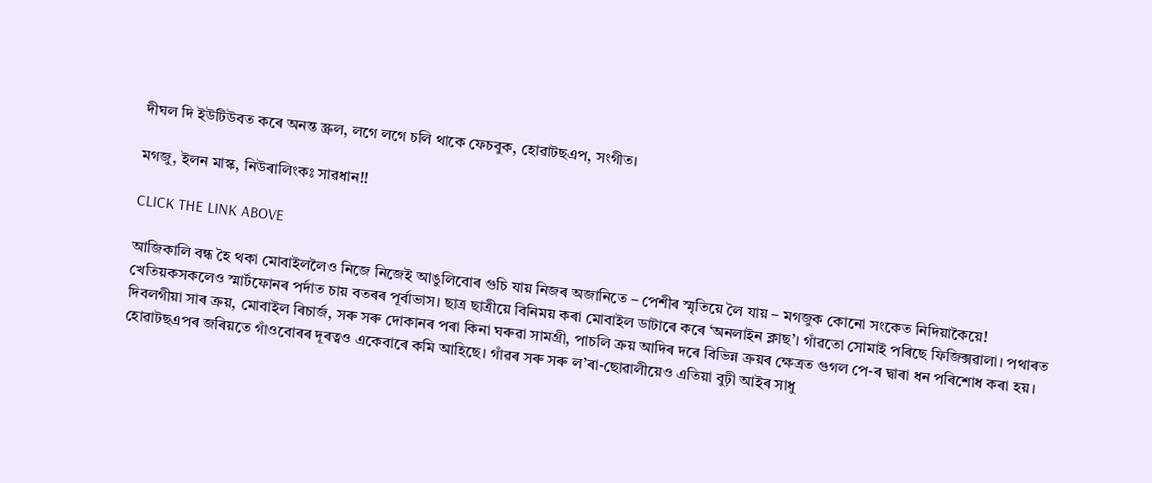দীঘল দি ইউটিউবত কৰে অনন্ত স্ক্ৰল, লগে লগে চলি থাকে ফেচবুক, হোৱাটছএপ, সংগীত।

মগজু, ইলন মাস্ক, নিউৰালিংকঃ সাৱধান!!

CLICK THE LINK ABOVE

আজিকালি বন্ধ হৈ থকা মোবাইললৈও নিজে নিজেই আঙুলিবোৰ গুচি যায় নিজৰ অজানিতে – পেশীৰ স্মৃতিয়ে লৈ যায় – মগজুক কোনো সংকেত নিদিয়াকৈয়ে! খেতিয়কসকলেও স্মাৰ্টফোনৰ পৰ্দাত চায় বতৰৰ পূৰ্বাভাস। ছাত্ৰ ছাত্ৰীয়ে বিনিময় কৰা মোবাইল ডাটাৰে কৰে ‘অনলাইন ক্লাছ’। গাঁৱতো সোমাই পৰিছে ফিজিক্সৱালা। পথাৰত দিবলগীয়া সাৰ ক্ৰয়, মোবাইল ৰিচাৰ্জ, সৰু সৰু দোকানৰ পৰা কিনা ঘৰুৱা সামগ্ৰী, পাচলি ক্ৰয় আদিৰ দৰে বিভিন্ন ক্ৰয়ৰ ক্ষেত্ৰত গুগল পে-ৰ দ্বাৰা ধন পৰিশোধ কৰা হয়। হোৱাটছএপৰ জৰিয়তে গাঁওবোৰৰ দূৰত্বও একেবাৰে কমি আহিছে। গাঁৱৰ সৰু সৰু ল’ৰা-ছোৱালীয়েও এতিয়া বুঢ়ী আইৰ সাধু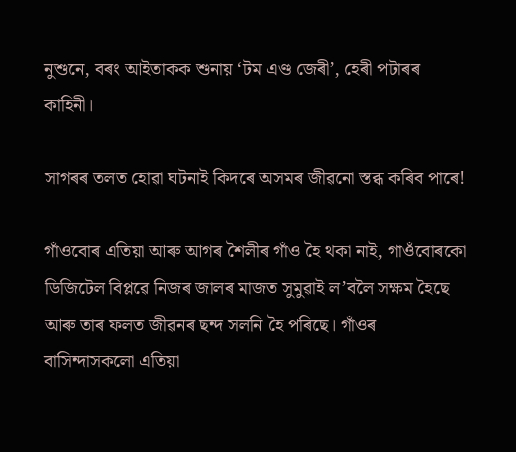নুশুনে, বৰং আইতাকক শুনায় ‘টম এণ্ড জেৰী’, হেৰী পটাৰৰ কাহিনী।

সাগৰৰ তলত হোৱা ঘটনাই কিদৰে অসমৰ জীৱনো স্তব্ধ কৰিব পাৰে!

গাঁওবোৰ এতিয়া আৰু আগৰ শৈলীৰ গাঁও হৈ থকা নাই, গাওঁবোৰকো ডিজিটেল বিপ্লৱে নিজৰ জালৰ মাজত সুমুৱাই ল’বলৈ সক্ষম হৈছে আৰু তাৰ ফলত জীৱনৰ ছন্দ সলনি হৈ পৰিছে। গাঁওৰ বাসিন্দাসকলো এতিয়া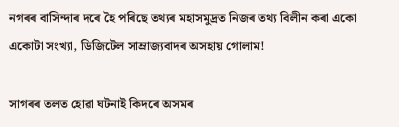নগৰৰ বাসিন্দাৰ দৰে হৈ পৰিছে তথ্যৰ মহাসমুদ্ৰত নিজৰ তথ্য বিলীন কৰা একো একোটা সংখ্যা, ডিজিটেল সাম্ৰাজ্যবাদৰ অসহায় গোলাম!

সাগৰৰ তলত হোৱা ঘটনাই কিদৰে অসমৰ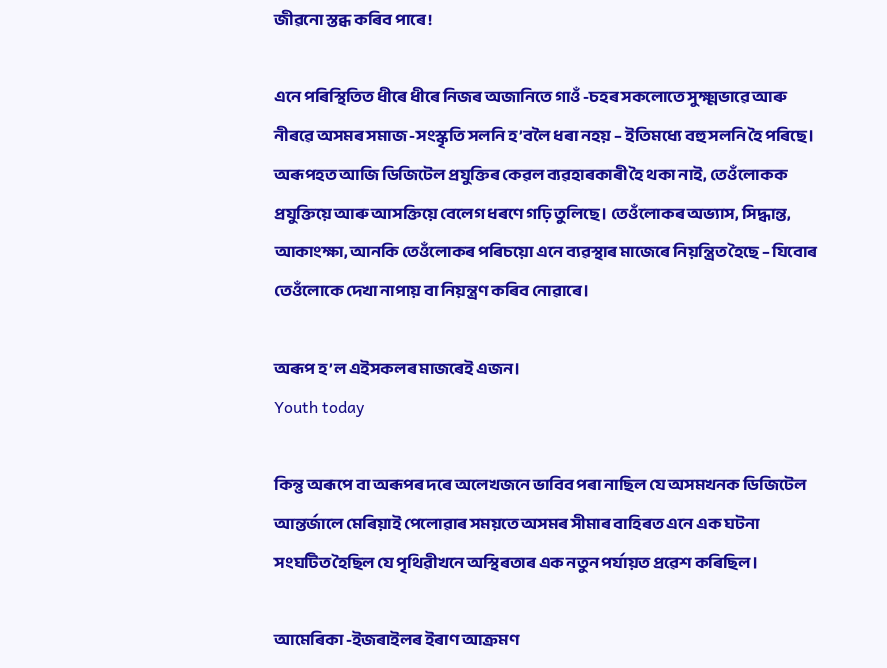জীৱনো স্তব্ধ কৰিব পাৰে!

এনে পৰিস্থিতিত ধীৰে ধীৰে নিজৰ অজানিতে গাওঁ -চহৰ সকলোতে সুক্ষ্মভাৱে আৰু নীৰৱে অসমৰ সমাজ -সংস্কৃতি সলনি হ’বলৈ ধৰা নহয় – ইতিমধ্যে বহু সলনি হৈ পৰিছে। অৰূপহত আজি ডিজিটেল প্ৰযুক্তিৰ কেৱল ব্যৱহাৰকাৰী হৈ থকা নাই, তেওঁলোকক প্ৰযুক্তিয়ে আৰু আসক্তিয়ে বেলেগ ধৰণে গঢ়ি তুলিছে। তেওঁলোকৰ অভ্যাস, সিদ্ধান্ত, আকাংক্ষা, আনকি তেওঁলোকৰ পৰিচয়ো এনে ব্যৱস্থাৰ মাজেৰে নিয়ন্ত্ৰিত হৈছে – যিবোৰ তেওঁলোকে দেখা নাপায় বা নিয়ন্ত্ৰণ কৰিব নোৱাৰে।

অৰূপ হ’ল এইসকলৰ মাজৰেই এজন।
Youth today

কিন্তু অৰূপে বা অৰূপৰ দৰে অলেখজনে ভাবিব পৰা নাছিল যে অসমখনক ডিজিটেল আন্তৰ্জালে মেৰিয়াই পেলোৱাৰ সময়তে অসমৰ সীমাৰ বাহিৰত এনে এক ঘটনা সংঘটিত হৈছিল যে পৃথিৱীখনে অস্থিৰতাৰ এক নতুন পৰ্যায়ত প্ৰৱেশ কৰিছিল।

আমেৰিকা -ইজৰাইলৰ ইৰাণ আক্ৰমণ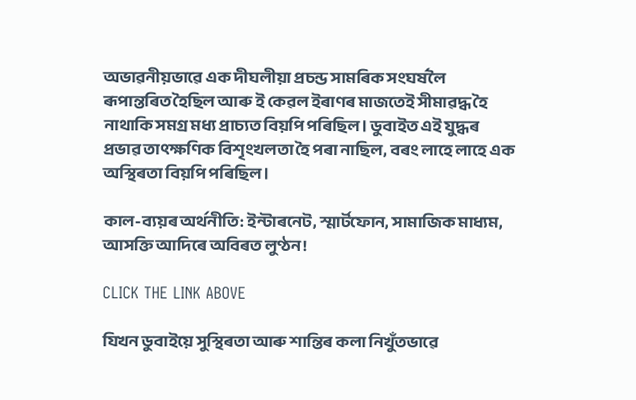অভাৱনীয়ভাৱে এক দীঘলীয়া প্ৰচন্ড সামৰিক সংঘৰ্ষলৈ ৰূপান্তৰিত হৈছিল আৰু ই কেৱল ইৰাণৰ মাজতেই সীমাৱদ্ধ হৈ নাথাকি সমগ্ৰ মধ্য প্ৰাচ্যত বিয়পি পৰিছিল। ডুবাইত এই যুদ্ধৰ প্ৰভাৱ তাৎক্ষণিক বিশৃংখলতা হৈ পৰা নাছিল, বৰং লাহে লাহে এক অস্থিৰতা বিয়পি পৰিছিল।

কাল-ব্যয়ৰ অৰ্থনীতি: ইন্টাৰনেট, স্মাৰ্টফোন, সামাজিক মাধ্যম, আসক্তি আদিৰে অবিৰত লুণ্ঠন!

CLICK THE LINK ABOVE

যিখন ডুবাইয়ে সুস্থিৰতা আৰু শান্তিৰ কলা নিখুঁতভাৱে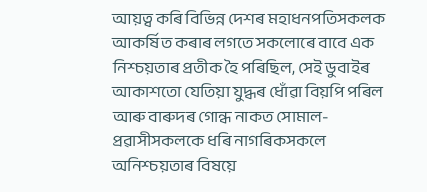আয়ত্ব কৰি বিভিন্ন দেশৰ মহাধনপতিসকলক আকৰ্ষিত কৰাৰ লগতে সকলোৰে বাবে এক নিশ্চয়তাৰ প্ৰতীক হৈ পৰিছিল, সেই ডুবাইৰ আকাশতো যেতিয়া যুদ্ধৰ ধোঁৱা বিয়পি পৰিল আৰু বাৰুদৰ গোন্ধ নাকত সোমাল- প্ৰৱাসীসকলকে ধৰি নাগৰিকসকলে অনিশ্চয়তাৰ বিষয়ে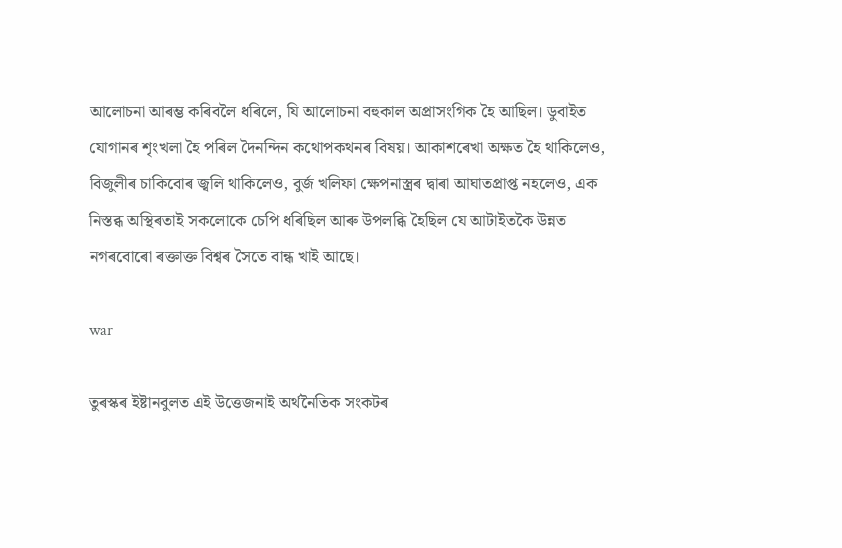আলোচনা আৰম্ভ কৰিবলৈ ধৰিলে, যি আলোচনা বহুকাল অপ্ৰাসংগিক হৈ আছিল। ডুবাইত যোগানৰ শৃংখলা হৈ পৰিল দৈনন্দিন কথোপকথনৰ বিষয়। আকাশৰেখা অক্ষত হৈ থাকিলেও, বিজুলীৰ চাকিবোৰ জ্বলি থাকিলেও, বুৰ্জ খলিফা ক্ষেপনাস্ত্ৰৰ দ্বাৰা আঘাতপ্ৰাপ্ত নহলেও, এক নিস্তব্ধ অস্থিৰতাই সকলোকে চেপি ধৰিছিল আৰু উপলব্ধি হৈছিল যে আটাইতকৈ উন্নত নগৰবোৰো ৰক্তাক্ত বিশ্বৰ সৈতে বান্ধ খাই আছে।

war

তুৰস্কৰ ইষ্টানবুলত এই উত্তেজনাই অৰ্থনৈতিক সংকটৰ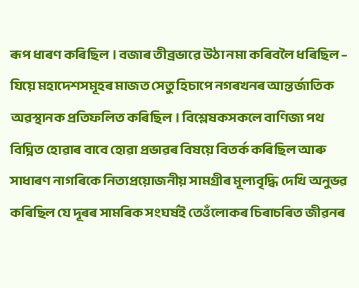ৰূপ ধাৰণ কৰিছিল। বজাৰ তীব্ৰভাৱে উঠা নমা কৰিবলৈ ধৰিছিল – যিয়ে মহাদেশসমূহৰ মাজত সেতু হিচাপে নগৰখনৰ আন্তৰ্জাতিক অৱস্থানক প্ৰতিফলিত কৰিছিল। বিশ্লেষকসকলে বাণিজ্য পথ বিঘ্নিত হোৱাৰ বাবে হোৱা প্ৰভাৱৰ বিষয়ে বিতৰ্ক কৰিছিল আৰু সাধাৰণ নাগৰিকে নিত্যপ্ৰয়োজনীয় সামগ্ৰীৰ মূল্যবৃদ্ধি দেখি অনুভৱ কৰিছিল যে দূৰৰ সামৰিক সংঘৰ্ষই তেওঁলোকৰ চিৰাচৰিত জীৱনৰ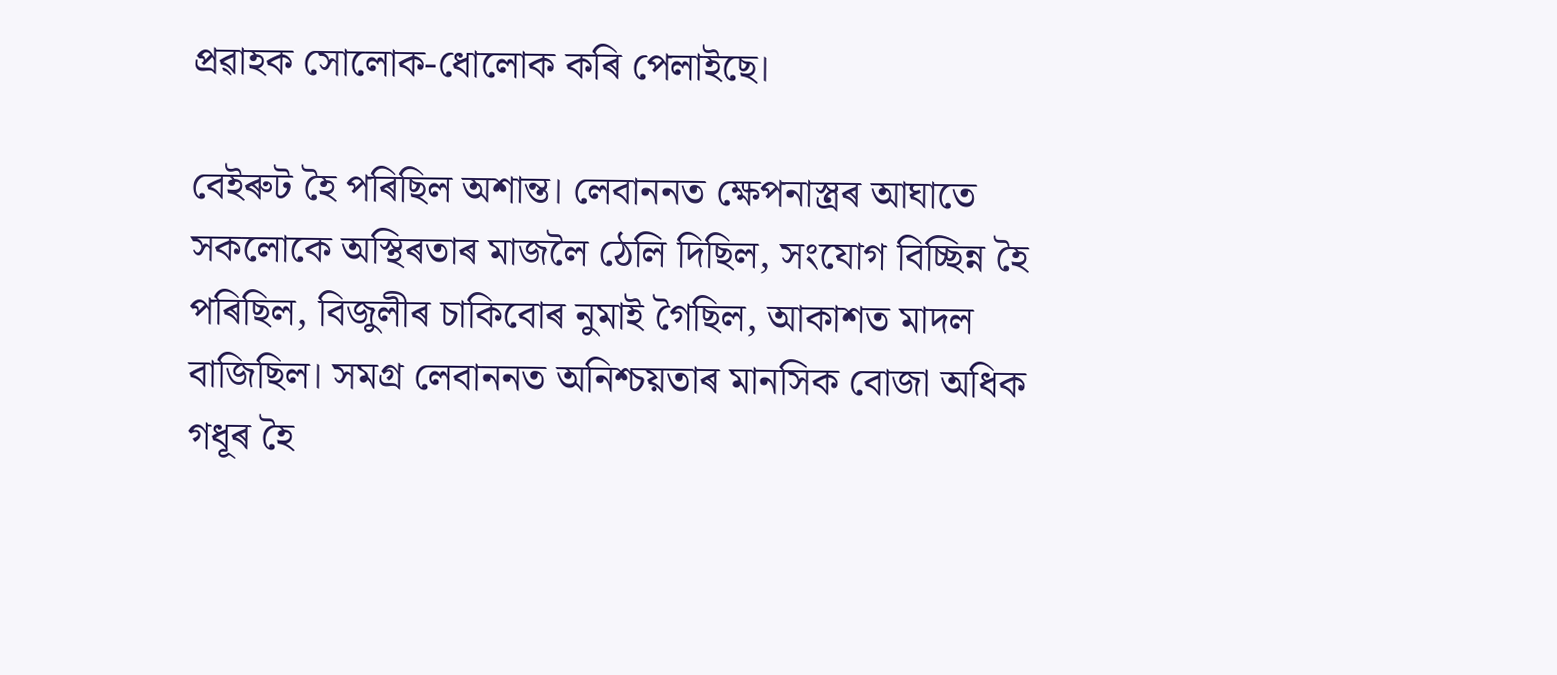প্ৰৱাহক সোলোক-ধোলোক কৰি পেলাইছে।

বেইৰুট হৈ পৰিছিল অশান্ত। লেবাননত ক্ষেপনাস্ত্ৰৰ আঘাতে সকলোকে অস্থিৰতাৰ মাজলৈ ঠেলি দিছিল, সংযোগ বিচ্ছিন্ন হৈ পৰিছিল, বিজুলীৰ চাকিবোৰ নুমাই গৈছিল, আকাশত মাদল বাজিছিল। সমগ্ৰ লেবাননত অনিশ্চয়তাৰ মানসিক বোজা অধিক গধূৰ হৈ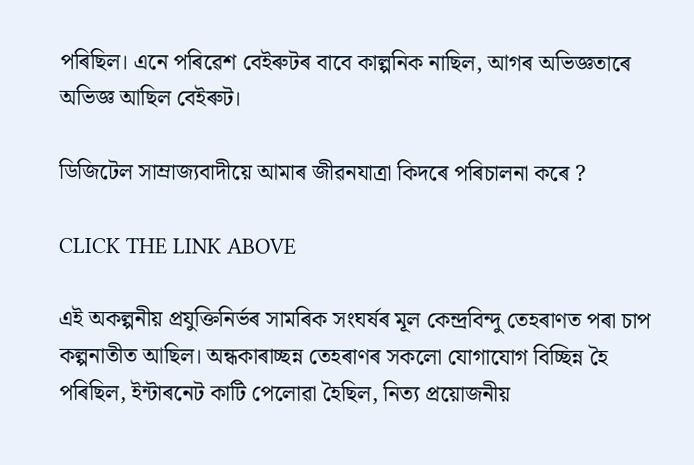পৰিছিল। এনে পৰিৱেশ বেইৰুটৰ বাবে কাল্পনিক নাছিল, আগৰ অভিজ্ঞতাৰে অভিজ্ঞ আছিল বেইৰুট।

ডিজিটেল সাম্ৰাজ্যবাদীয়ে আমাৰ জীৱনযাত্ৰা কিদৰে পৰিচালনা কৰে ?

CLICK THE LINK ABOVE

এই অকল্পনীয় প্ৰযুক্তিনিৰ্ভৰ সামৰিক সংঘৰ্ষৰ মূল কেন্দ্ৰবিন্দু তেহৰাণত পৰা চাপ কল্পনাতীত আছিল। অন্ধকাৰাচ্ছন্ন তেহৰাণৰ সকলো যোগাযোগ বিচ্ছিন্ন হৈ পৰিছিল, ইন্টাৰনেট কাটি পেলোৱা হৈছিল, নিত্য প্ৰয়োজনীয়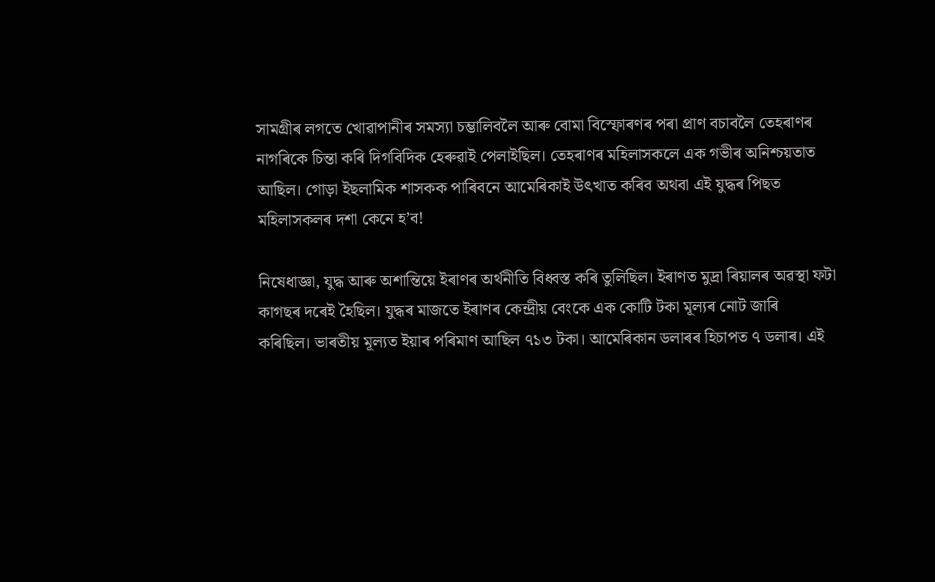সামগ্ৰীৰ লগতে খোৱাপানীৰ সমস্যা চম্ভালিবলৈ আৰু বোমা বিস্ফোৰণৰ পৰা প্ৰাণ বচাবলৈ তেহৰাণৰ নাগৰিকে চিন্তা কৰি দিগবিদিক হেৰুৱাই পেলাইছিল। তেহৰাণৰ মহিলাসকলে এক গভীৰ অনিশ্চয়তাত আছিল। গোড়া ইছলামিক শাসকক পাৰিবনে আমেৰিকাই উৎখাত কৰিব অথবা এই যুদ্ধৰ পিছত মহিলাসকলৰ দশা কেনে হ’ব!

নিষেধাজ্ঞা, যুদ্ধ আৰু অশান্তিয়ে ইৰাণৰ অৰ্থনীতি বিধ্বস্ত কৰি তুলিছিল। ইৰাণত মুদ্ৰা ৰিয়ালৰ অৱস্থা ফটা কাগছৰ দৰেই হৈছিল। যুদ্ধৰ মাজতে ইৰাণৰ কেন্দ্ৰীয় বেংকে এক কোটি টকা মূল্যৰ নোট জাৰি কৰিছিল। ভাৰতীয় মূল্যত ইয়াৰ পৰিমাণ আছিল ৭১৩ টকা। আমেৰিকান ডলাৰৰ হিচাপত ৭ ডলাৰ। এই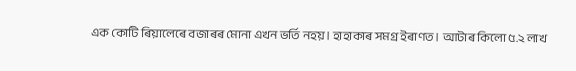এক‌ কোটি ৰিয়ালেৰে বজাৰৰ মোনা এখন ভৰ্তি নহয়। হাহাকাৰ সমগ্ৰ ইৰাণত। আটাৰ কিলো ৫.২ লাখ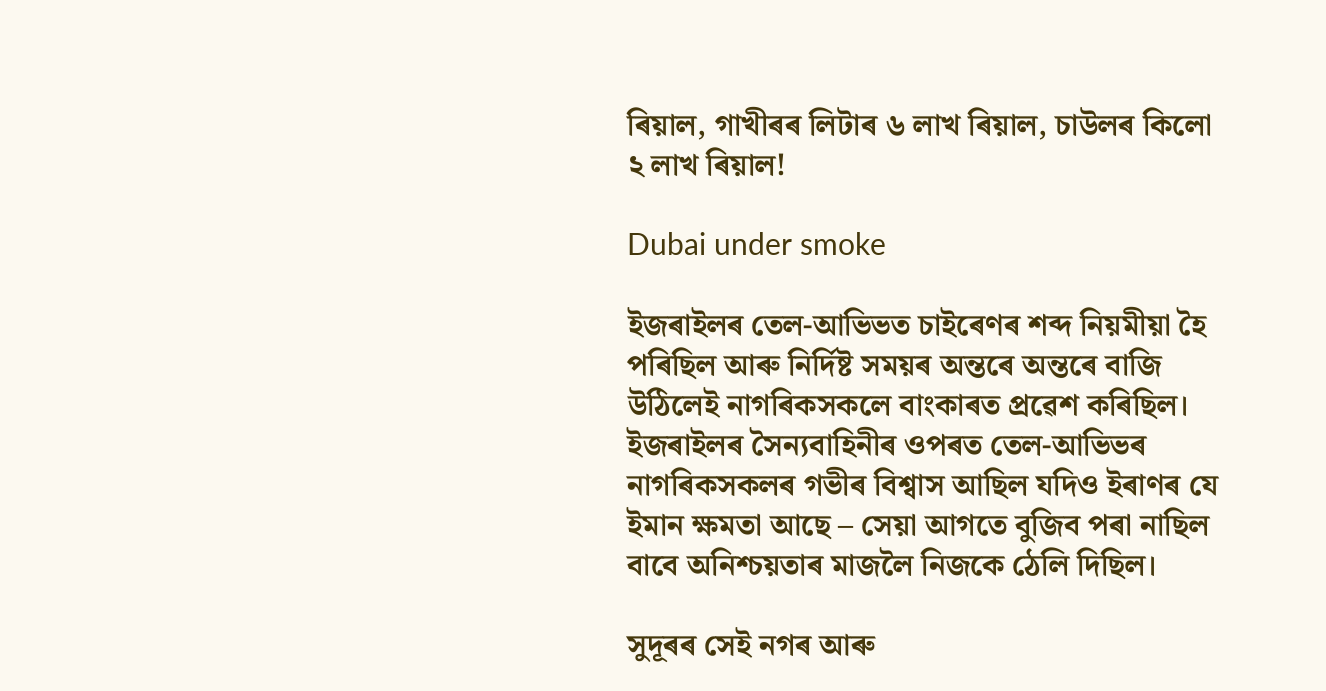ৰিয়াল, গাখীৰৰ লিটাৰ ৬ লাখ ৰিয়াল, চাউলৰ কিলো ২ লাখ ৰিয়াল!

Dubai under smoke

ইজৰাইলৰ তেল-আভিভত চাইৰেণৰ শব্দ নিয়মীয়া হৈ পৰিছিল আৰু নিৰ্দিষ্ট সময়ৰ অন্তৰে অন্তৰে বাজি উঠিলেই নাগৰিকসকলে বাংকাৰত প্ৰৱেশ কৰিছিল। ইজৰাইলৰ সৈন্যবাহিনীৰ ওপৰত তেল-আভিভৰ নাগৰিকসকলৰ গভীৰ বিশ্বাস আছিল যদিও ইৰাণৰ যে ইমান ক্ষমতা আছে – সেয়া আগতে বুজিব পৰা নাছিল বাবে অনিশ্চয়তাৰ মাজলৈ নিজকে ঠেলি দিছিল।

সুদূৰৰ সেই নগৰ আৰু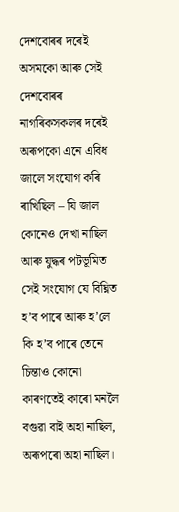দেশবোৰৰ দৰেই অসমকো আৰু সেই দেশবোৰৰ নাগৰিকসকলৰ দৰেই অৰূপকো এনে এবিধ জালে সংযোগ কৰি ৰাখিছিল – যি জাল কোনেও দেখা নাছিল আৰু যুদ্ধৰ পটভূমিত সেই সংযোগ যে বিঘ্নিত হ’ব পাৰে আৰু হ’লে কি হ’ব পাৰে তেনে চিন্তাও কোনো কাৰণতেই কাৰো মনলৈ বগুৱা বাই অহা নাছিল, অৰূপৰো অহা নাছিল।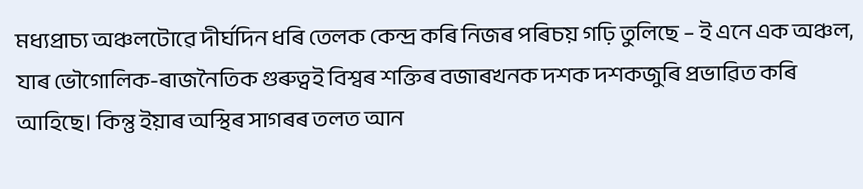মধ্যপ্ৰাচ্য অঞ্চলটোৱে দীৰ্ঘদিন ধৰি তেলক কেন্দ্ৰ কৰি নিজৰ পৰিচয় গঢ়ি তুলিছে – ই এনে এক অঞ্চল, যাৰ ভৌগোলিক-ৰাজনৈতিক গুৰুত্বই বিশ্বৰ শক্তিৰ বজাৰখনক দশক দশকজুৰি প্ৰভাৱিত কৰি আহিছে। কিন্তু ইয়াৰ অস্থিৰ সাগৰৰ তলত আন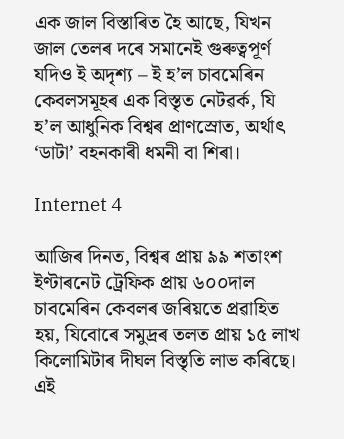এক জাল বিস্তাৰিত হৈ আছে, যিখন জাল তেলৰ দৰে সমানেই গুৰুত্বপূৰ্ণ যদিও ই অদৃশ্য – ই হ’ল চাবমেৰিন কেবলসমূহৰ এক বিস্তৃত নেটৱৰ্ক, যি হ’ল আধুনিক বিশ্বৰ প্ৰাণস্রোত, অৰ্থাৎ ‘ডাটা’ বহনকাৰী ধমনী বা শিৰা।

Internet 4

আজিৰ দিনত, বিশ্বৰ প্ৰায় ৯৯ শতাংশ ইণ্টাৰনেট ট্ৰেফিক প্ৰায় ৬০০দাল চাবমেৰিন কেবলৰ জৰিয়তে প্ৰৱাহিত হয়, যিবোৰে সমুদ্ৰৰ তলত প্ৰায় ১৫ লাখ কিলোমিটাৰ দীঘল বিস্তৃতি লাভ কৰিছে। এই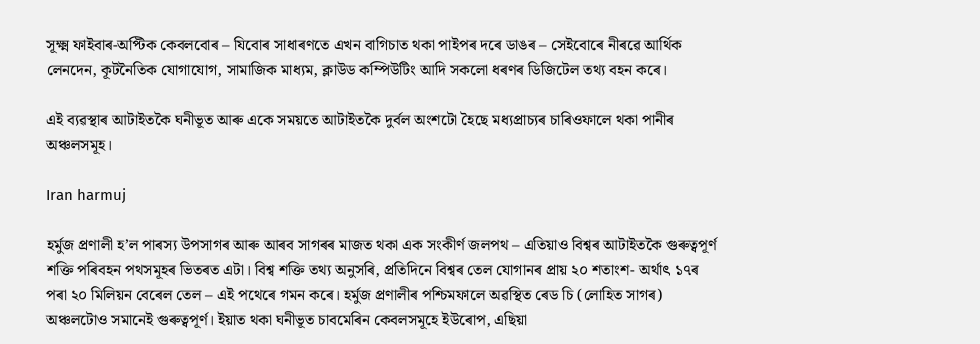সূক্ষ্ম ফাইবাৰ-অপ্টিক কেবলবোৰ – যিবোৰ সাধাৰণতে এখন বাগিচাত থকা পাইপৰ দৰে ডাঙৰ – সেইবোৰে নীৰৱে আৰ্থিক লেনদেন, কূটনৈতিক যোগাযোগ, সামাজিক মাধ্যম, ক্লাউড কম্পিউটিং আদি সকলো ধৰণৰ ডিজিটেল তথ্য বহন কৰে।

এই ব্যৱস্থাৰ আটাইতকৈ ঘনীভূত আৰু একে সময়তে আটাইতকৈ দুৰ্বল অংশটো হৈছে মধ্যপ্ৰাচ্যৰ চাৰিওফালে থকা পানীৰ অঞ্চলসমূহ।

Iran harmuj

হৰ্মুজ প্ৰণালী হ’ল পাৰস্য উপসাগৰ আৰু আৰব সাগৰৰ মাজত থকা এক সংকীৰ্ণ জলপথ – এতিয়াও বিশ্বৰ আটাইতকৈ গুৰুত্বপূৰ্ণ শক্তি পৰিবহন পথসমূহৰ ভিতৰত এটা। বিশ্ব শক্তি তথ্য অনুসৰি, প্ৰতিদিনে বিশ্বৰ তেল যোগানৰ প্ৰায় ২০ শতাংশ- অৰ্থাৎ ১৭ৰ পৰা ২০ মিলিয়ন বেৰেল তেল – এই পথেৰে গমন কৰে। হৰ্মুজ প্ৰণালীৰ পশ্চিমফালে অৱস্থিত ৰেড চি (লোহিত সাগৰ) অঞ্চলটোও সমানেই গুৰুত্বপূৰ্ণ। ইয়াত থকা ঘনীভূত চাবমেৰিন কেবলসমূহে ইউৰোপ, এছিয়া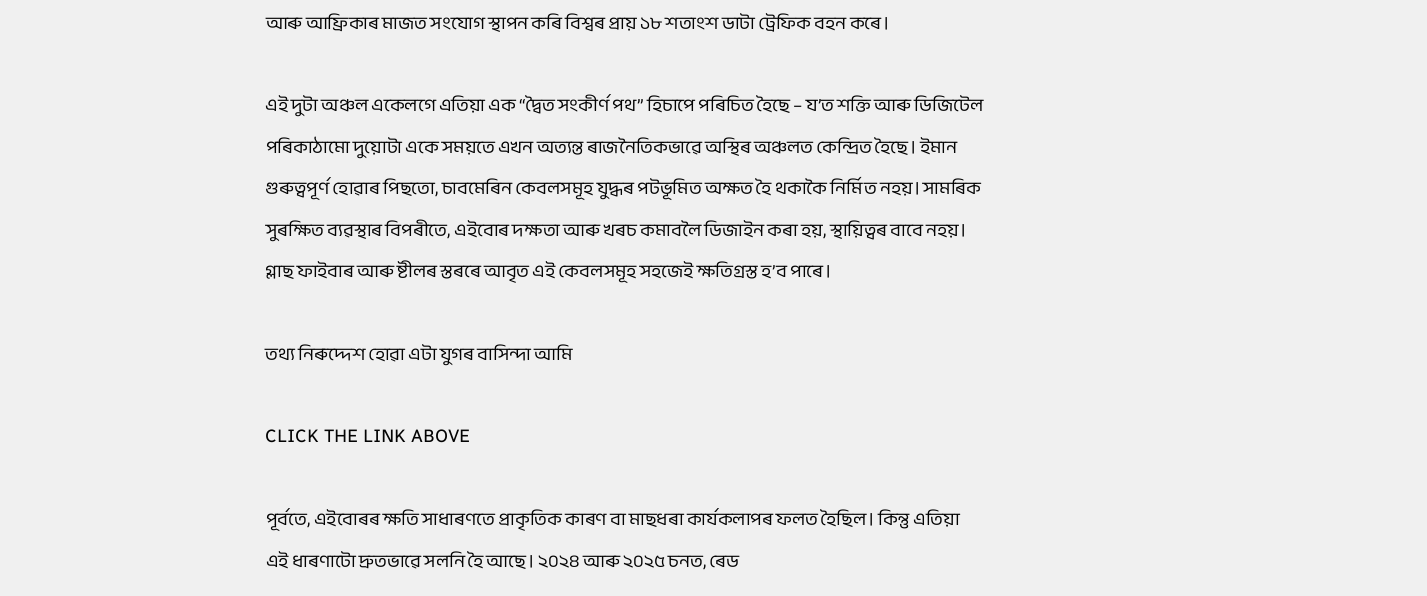আৰু আফ্ৰিকাৰ মাজত সংযোগ স্থাপন কৰি বিশ্বৰ প্ৰায় ১৮ শতাংশ ডাটা ট্ৰেফিক বহন কৰে।

এই দুটা অঞ্চল একেলগে এতিয়া এক “দ্বৈত সংকীৰ্ণ পথ” হিচাপে পৰিচিত হৈছে – য’ত শক্তি আৰু ডিজিটেল পৰিকাঠামো দুয়োটা একে সময়তে এখন অত্যন্ত ৰাজনৈতিকভাৱে অস্থিৰ অঞ্চলত কেন্দ্ৰিত হৈছে। ইমান গুৰুত্বপূৰ্ণ হোৱাৰ পিছতো, চাবমেৰিন কেবলসমূহ যুদ্ধৰ পটভূমিত অক্ষত হৈ থকাকৈ নিৰ্মিত নহয়। সামৰিক সুৰক্ষিত ব্যৱস্থাৰ বিপৰীতে, এইবোৰ দক্ষতা আৰু খৰচ কমাবলৈ ডিজাইন কৰা হয়, স্থায়িত্বৰ বাবে নহয়। গ্লাছ ফাইবাৰ আৰু ষ্টীলৰ স্তৰৰে আবৃত এই কেবলসমূহ সহজেই ক্ষতিগ্ৰস্ত হ’ব পাৰে।

তথ্য নিৰুদ্দেশ হোৱা এটা যুগৰ বাসিন্দা আমি

CLICK THE LINK ABOVE

পূৰ্বতে, এইবোৰৰ ক্ষতি সাধাৰণতে প্ৰাকৃতিক কাৰণ বা মাছধৰা কাৰ্যকলাপৰ ফলত হৈছিল। কিন্তু এতিয়া এই ধাৰণাটো দ্ৰুতভাৱে সলনি হৈ আছে। ২০২৪ আৰু ২০২৫ চনত, ৰেড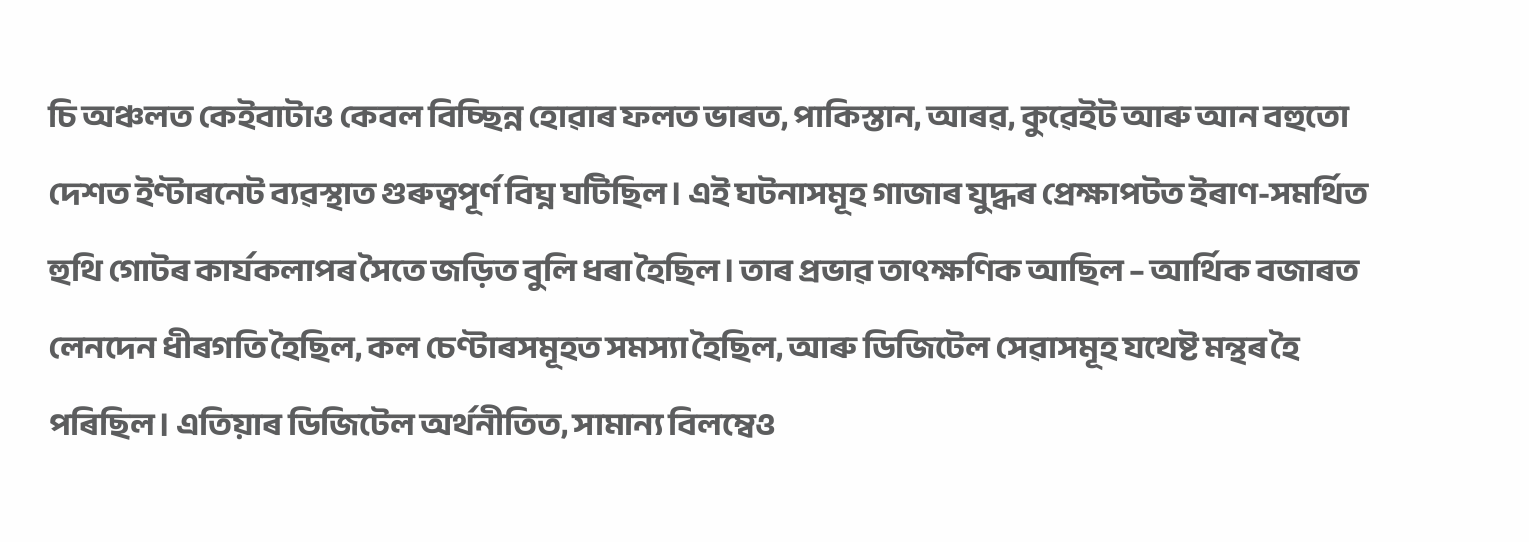চি অঞ্চলত কেইবাটাও কেবল বিচ্ছিন্ন হোৱাৰ ফলত ভাৰত, পাকিস্তান, আৰৱ, কুৱেইট আৰু আন বহুতো দেশত ইণ্টাৰনেট ব্যৱস্থাত গুৰুত্বপূৰ্ণ বিঘ্ন ঘটিছিল। এই ঘটনাসমূহ গাজাৰ যুদ্ধৰ প্ৰেক্ষাপটত ইৰাণ-সমৰ্থিত হুথি গোটৰ কাৰ্যকলাপৰ সৈতে জড়িত বুলি ধৰা হৈছিল। তাৰ প্ৰভাৱ তাৎক্ষণিক আছিল – আৰ্থিক বজাৰত লেনদেন ধীৰগতি হৈছিল, কল চেণ্টাৰসমূহত সমস্যা হৈছিল, আৰু ডিজিটেল সেৱাসমূহ যথেষ্ট মন্থৰ হৈ পৰিছিল। এতিয়াৰ ডিজিটেল অৰ্থনীতিত, সামান্য বিলম্বেও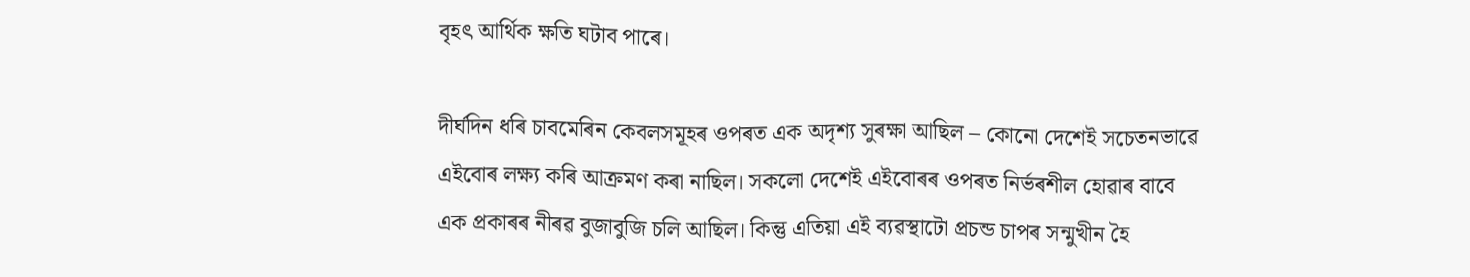বৃহৎ আৰ্থিক ক্ষতি ঘটাব পাৰে।

দীৰ্ঘদিন ধৰি চাবমেৰিন কেবলসমূহৰ ওপৰত এক অদৃশ্য সুৰক্ষা আছিল – কোনো দেশেই সচেতনভাৱে এইবোৰ লক্ষ্য কৰি আক্ৰমণ কৰা নাছিল। সকলো দেশেই এইবোৰৰ ওপৰত নিৰ্ভৰশীল হোৱাৰ বাবে এক প্ৰকাৰৰ নীৰৱ বুজাবুজি চলি আছিল। কিন্তু এতিয়া এই ব্যৱস্থাটো প্ৰচন্ড চাপৰ সন্মুখীন হৈ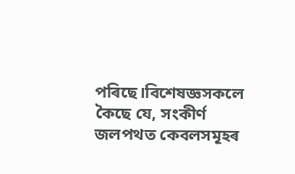পৰিছে।বিশেষজ্ঞসকলে কৈছে যে, সংকীৰ্ণ জলপথত কেবলসমূহৰ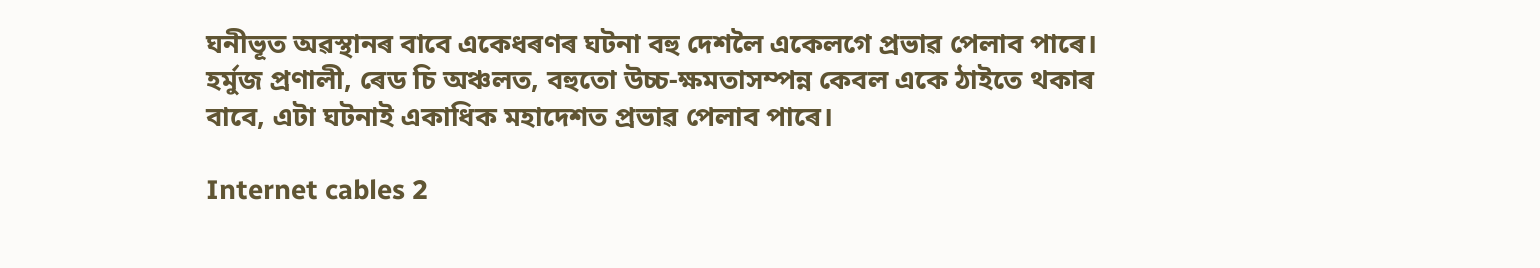ঘনীভূত অৱস্থানৰ বাবে একেধৰণৰ ঘটনা বহু দেশলৈ একেলগে প্ৰভাৱ পেলাব পাৰে। হৰ্মুজ প্ৰণালী, ৰেড চি অঞ্চলত, বহুতো উচ্চ-ক্ষমতাসম্পন্ন কেবল একে ঠাইতে থকাৰ বাবে, এটা ঘটনাই একাধিক মহাদেশত প্ৰভাৱ পেলাব পাৰে।

Internet cables 2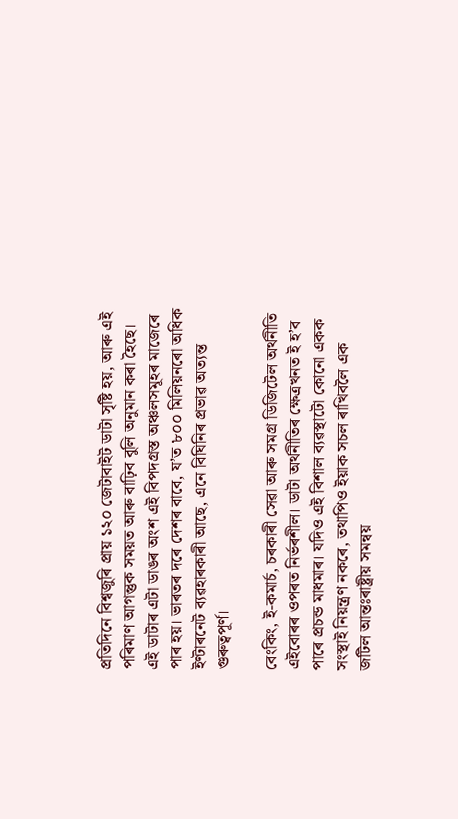প্ৰতিদিনে বিশ্বজুৰি প্ৰায় ১২০ জেটাবাইট ডাটা সৃষ্টি হয়, আৰু এই পৰিমাণ আগন্তুক সময়ত আৰু বাঢ়িব বুলি অনুমান কৰা হৈছে। এই ডাটাৰ এটা ডাঙৰ অংশ এই বিপদগ্ৰস্ত অঞ্চলসমূহৰ মাজেৰে পাৰ হয়। ভাৰতৰ দৰে দেশৰ বাবে, য’ত ৮০০ মিলিয়নৰো অধিক ইণ্টাৰনেট ব্যৱহাৰকাৰী আছে, এনে বিঘিনিৰ প্ৰভাৱ অত্যন্ত গুৰুত্বপূৰ্ণ।

বেংকিং, ই-কমাৰ্চ, চৰকাৰী সেৱা আৰু সমগ্ৰ ডিজিটেল অৰ্থনীতি এইবোৰৰ ওপৰত নিৰ্ভৰশীল। ডাটা অৰ্থনীতিৰ ক্ষেত্ৰখনত ই হ’ব পাৰে প্ৰচন্ড মাধমাৰ। যদিও এই বিশাল ব্যৱস্থাটো কোনো একক সংস্থাই নিয়ন্ত্ৰণ নকৰে, তথাপিও ইয়াক সচল ৰাখিবলৈ এক জটিল আন্তঃৰাষ্ট্ৰীয় সমন্বয়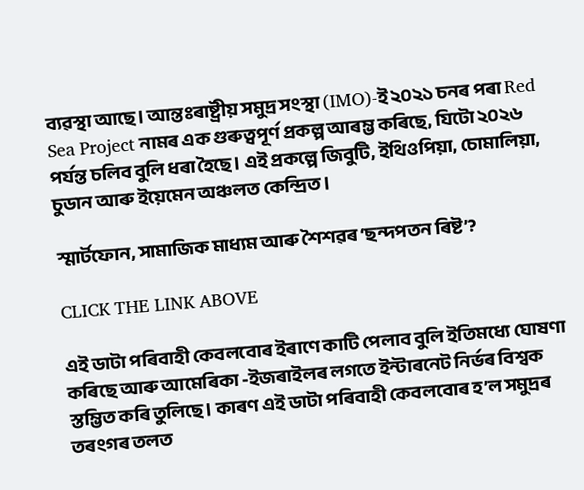ব্যৱস্থা আছে। আন্তঃৰাষ্ট্ৰীয় সমুদ্ৰ সংস্থা (IMO)-ই ২০২১ চনৰ পৰা Red Sea Project নামৰ এক গুৰুত্বপূৰ্ণ প্ৰকল্প আৰম্ভ কৰিছে, যিটো ২০২৬ পৰ্যন্ত চলিব বুলি ধৰা হৈছে। এই প্ৰকল্পে জিবুটি, ইথিওপিয়া, চোমালিয়া, চুডান আৰু ইয়েমেন অঞ্চলত কেন্দ্ৰিত।

স্মাৰ্টফোন, সামাজিক মাধ্যম আৰু শৈশৱৰ ‘ছন্দপতন ৰিষ্ট’?

CLICK THE LINK ABOVE

এই ডাটা পৰিবাহী কেবলবোৰ ইৰাণে কাটি পেলাব বুলি ইতিমধ্যে ঘোষণা কৰিছে আৰু আমেৰিকা -ইজৰাইলৰ লগতে ইন্টাৰনেট নিৰ্ভৰ বিশ্বক স্তম্ভিত কৰি তুলিছে। কাৰণ এই ডাটা পৰিবাহী কেবলবোৰ হ’ল সমুদ্ৰৰ তৰংগৰ তলত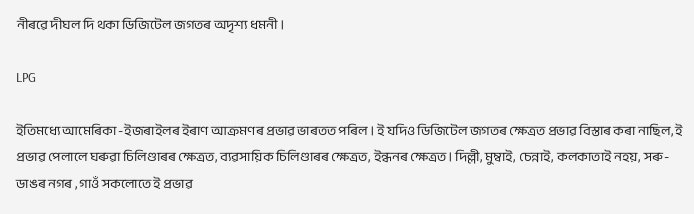নীৰৱে দীঘল দি থকা ডিজিটেল জগতৰ অদৃশ্য ধমনী।

LPG

ইতিমধ্যে আমেৰিকা -ইজৰাইলৰ ইৰাণ আক্ৰমণৰ প্ৰভাৱ ভাৰতত পৰিল। ই যদিও ডিজিটেল জগতৰ ক্ষেত্ৰত প্ৰভাৱ বিস্তাৰ কৰা নাছিল, ই প্ৰভাৱ পেলালে ঘৰুৱা চিলিণ্ডাৰৰ ক্ষেত্ৰত, ব্যৱসায়িক চিলিণ্ডাৰৰ ক্ষেত্ৰত, ইন্ধনৰ ক্ষেত্ৰত। দিল্লী, মুম্বাই, চেন্নাই, কলকাতাই নহয়, সৰু- ডাঙৰ নগৰ , গাওঁ সকলোতে ই প্ৰভাৱ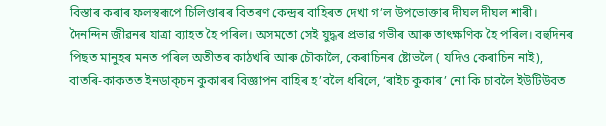বিস্তাৰ কৰাৰ ফলস্বৰূপে চিলিণ্ডাৰৰ বিতৰণ কেন্দ্ৰৰ বাহিৰত দেখা গ’ল উপভোক্তাৰ দীঘল দীঘল শাৰী। দৈনন্দিন জীৱনৰ যাত্ৰা ব্যাহত হৈ পৰিল। অসমতো সেই যুদ্ধৰ প্ৰভাৱ গভীৰ আৰু তাৎক্ষণিক হৈ পৰিল। বহুদিনৰ পিছত মানুহৰ মনত পৰিল অতীতৰ কাঠখৰি আৰু চৌকালৈ, কেৰাচিনৰ ষ্টোভলৈ ( যদিও কেৰাচিন নাই), বাতৰি-কাকতত ইনডাক্চন কুকাৰৰ বিজ্ঞাপন বাহিৰ হ’বলৈ ধৰিলে, ‘ৰাইচ কুকাৰ’ নো কি চাবলৈ ইউটিউবত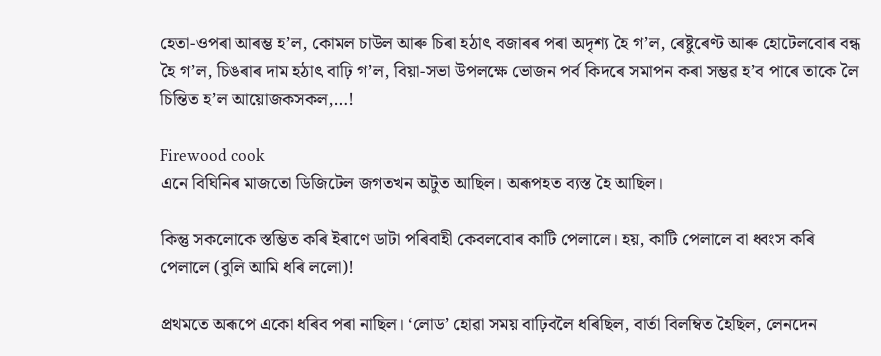হেতা-ওপৰা আৰম্ভ হ’ল, কোমল চাউল আৰু চিৰা হঠাৎ বজাৰৰ পৰা অদৃশ্য হৈ গ’ল, ৰেষ্টুৰেণ্ট আৰু হোটেলবোৰ বন্ধ হৈ গ’ল, চিঙৰাৰ দাম হঠাৎ বাঢ়ি গ’ল, বিয়া-সভা উপলক্ষে ভোজন পৰ্ব কিদৰে সমাপন কৰা সম্ভৱ হ’ব পাৰে তাকে লৈ চিন্তিত হ’ল আয়োজকসকল,…!

Firewood cook
এনে বিঘিনিৰ মাজতো ডিজিটেল জগতখন অটুত আছিল। অৰূপহত ব্যস্ত হৈ আছিল।

কিন্তু সকলোকে স্তম্ভিত কৰি ইৰাণে ডাটা পৰিবাহী কেবলবোৰ কাটি পেলালে। হয়, কাটি পেলালে বা ধ্বংস কৰি পেলালে (বুলি আমি ধৰি ললো)!

প্ৰথমতে অৰূপে একো ধৰিব পৰা নাছিল। ‘লোড’ হোৱা সময় বাঢ়িবলৈ ধৰিছিল, বাৰ্তা বিলম্বিত হৈছিল, লেনদেন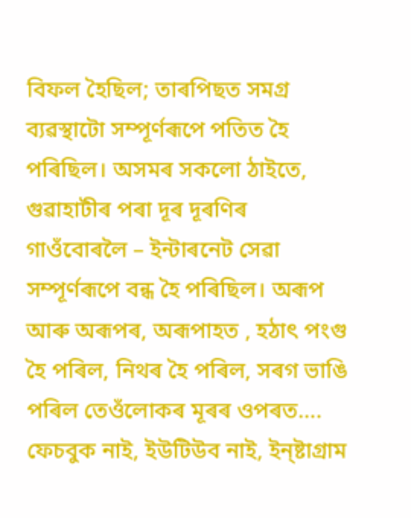বিফল হৈছিল; তাৰপিছত সমগ্ৰ ব্যৱস্থাটো সম্পূৰ্ণৰূপে পতিত হৈ পৰিছিল। অসমৰ সকলো ঠাইতে, গুৱাহাটীৰ পৰা দূৰ দূৰণিৰ গাওঁবোৰলৈ – ইন্টাৰনেট সেৱা সম্পূৰ্ণৰূপে বন্ধ হৈ পৰিছিল। অৰূপ আৰু অৰূপৰ, অৰূপাহত , হঠাৎ পংগু হৈ পৰিল, নিথৰ হৈ পৰিল, সৰগ ভাঙি পৰিল তেওঁলোকৰ মূৰৰ ওপৰত…. ফেচবুক নাই, ইউটিউব নাই, ইন্ষ্টাগ্ৰাম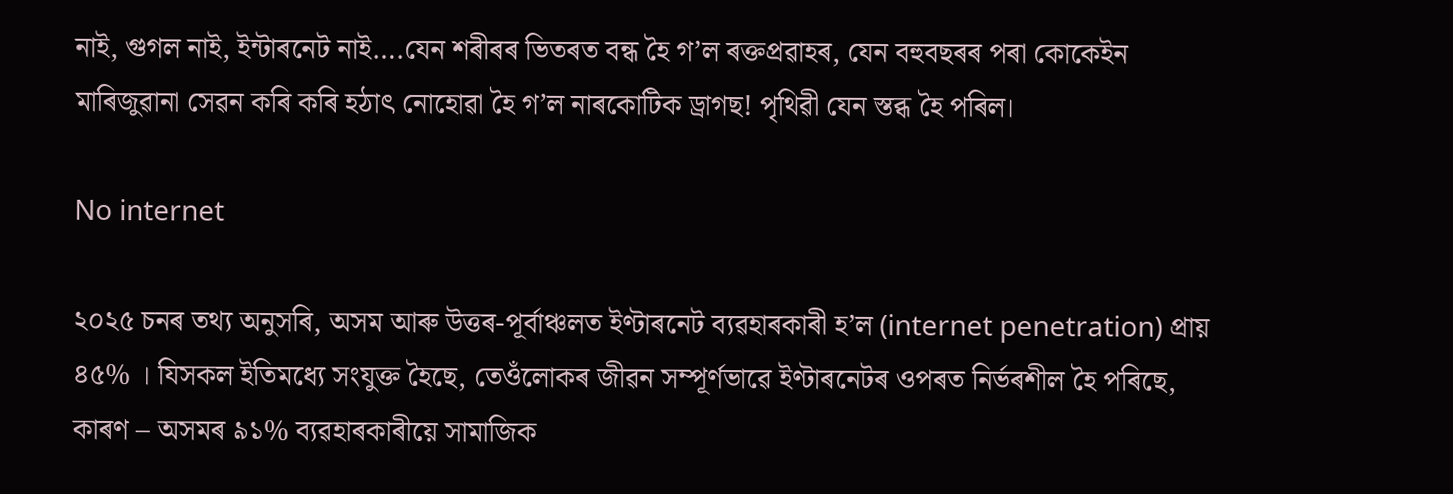নাই, গুগল নাই, ইন্টাৰনেট নাই….যেন শৰীৰৰ ভিতৰত বন্ধ হৈ গ’ল ৰক্তপ্ৰৱাহৰ, যেন বহুবছৰৰ পৰা কোকেইন মাৰিজুৱানা সেৱন কৰি কৰি হঠাৎ নোহোৱা হৈ গ’ল নাৰকোটিক ড্ৰাগছ! পৃথিৱী যেন স্তব্ধ হৈ পৰিল।

No internet

২০২৫ চনৰ তথ্য অনুসৰি, অসম আৰু উত্তৰ-পূৰ্বাঞ্চলত ইণ্টাৰনেট ব্যৱহাৰকাৰী হ’ল (internet penetration) প্ৰায় ৪৫% । যিসকল ইতিমধ্যে সংযুক্ত হৈছে, তেওঁলোকৰ জীৱন সম্পূৰ্ণভাৱে ইণ্টাৰনেটৰ ওপৰত নিৰ্ভৰশীল হৈ পৰিছে, কাৰণ – অসমৰ ৯১% ব্যৱহাৰকাৰীয়ে সামাজিক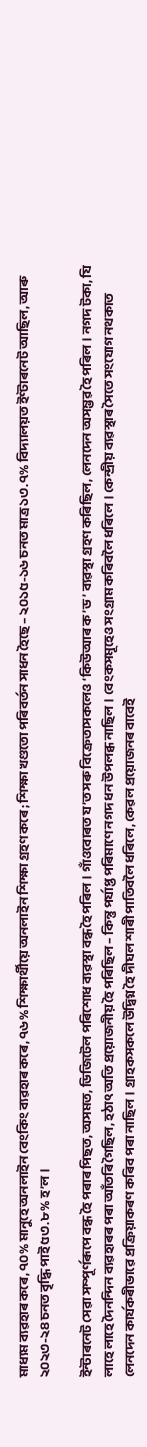মাধ্যম ব্যৱহাৰ কৰে, ৭০% মানুহে অনলাইন বেংকিং ব্যৱহাৰ কৰে, ৭৬% শিক্ষাৰ্থীয়ে অনলাইন শিক্ষা গ্ৰহণ কৰে ; শিক্ষা খণ্ডতো পৰিবর্তন সাধন হৈছে – ২০১৫-১৬ চনত মাত্ৰ ১৩.৭% বিদ্যালয়ত ইণ্টাৰনেট আছিল, আৰু ২০২৩-২৪ চনত বৃদ্ধি পাই ৫৩.৮% হ’ল।

ইন্টাৰনেট সেৱা সম্পূৰ্ণৰূপে বন্ধ হৈ পৰাৰ পিছত, অসমত, ডিজিটেল পৰিশোধ ব্যৱস্থা বন্ধ হৈ পৰিল। গাঁওবোৰত য’ত সৰু বিক্ৰেতাসকলেও ‘কিউআৰ ক’ড’ ব্যৱস্থা গ্ৰহণ কৰিছিল, লেনদেন অসম্ভৱ হৈ পৰিল। নগদ টকা, যি লাহে লাহে দৈনন্দিন ব্যৱহাৰৰ পৰা আঁতৰি গৈছিল, হঠাৎ অতি প্ৰয়োজনীয় হৈ পৰিছিল – কিন্তু পৰ্যাপ্ত পৰিমাণে নগদ ধন উপলব্ধ নাছিল। বেংকসমূহেও সংগ্ৰাম কৰিবলৈ ধৰিলে। কেন্দ্ৰীয় ব্যৱস্থাৰ সৈতে সংযোগ নথকাত লেনদেন কাৰ্যকৰীভাৱে প্ৰক্ৰিয়াকৰণ কৰিব পৰা নাছিল। গ্ৰাহকসকলে উদ্বিগ্ন হৈ দীঘল শাৰী পাতিবলৈ ধৰিলে, কেৱল প্ৰয়োজনৰ বাবেই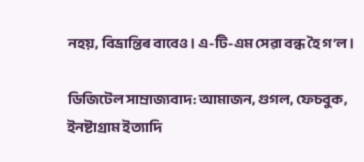নহয়, বিভ্ৰান্তিৰ বাবেও। এ-টি-এম সেৱা বন্ধ হৈ গ’ল।

ডিজিটেল সাম্ৰাজ্যবাদ: আমাজন, গুগল, ফেচবুক, ইনষ্টাগ্ৰাম ইত্যাদি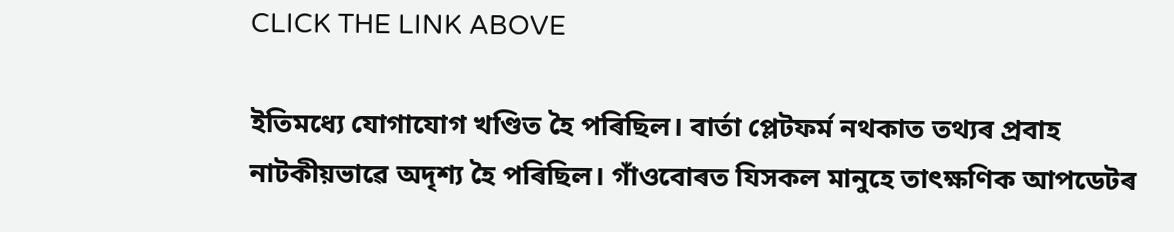CLICK THE LINK ABOVE

ইতিমধ্যে যোগাযোগ খণ্ডিত হৈ পৰিছিল। বাৰ্তা প্লেটফৰ্ম নথকাত তথ্যৰ প্ৰবাহ নাটকীয়ভাৱে অদৃশ্য হৈ পৰিছিল। গাঁওবোৰত যিসকল মানুহে তাৎক্ষণিক আপডেটৰ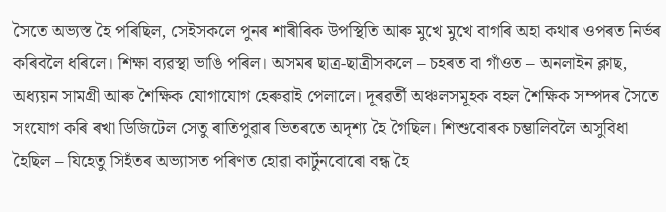সৈতে অভ্যস্ত হৈ পৰিছিল, সেইসকলে পুনৰ শাৰীৰিক উপস্থিতি আৰু মুখে মুখে বাগৰি অহা কথাৰ ওপৰত নিৰ্ভৰ কৰিবলৈ ধৰিলে। শিক্ষা ব্যৱস্থা ভাঙি পৰিল। অসমৰ ছাত্ৰ-ছাত্ৰীসকলে – চহৰত বা গাঁওত – অনলাইন ক্লাছ, অধ্যয়ন সামগ্ৰী আৰু শৈক্ষিক যোগাযোগ হেৰুৱাই পেলালে। দূৰৱৰ্তী অঞ্চলসমূহক বহল শৈক্ষিক সম্পদৰ সৈতে সংযোগ কৰি ৰখা ডিজিটেল সেতু ৰাতিপুৱাৰ ভিতৰতে অদৃশ্য হৈ গৈছিল। শিশুবোৰক চম্ভালিবলৈ অসুবিধা হৈছিল – যিহেতু সিহঁতৰ অভ্যাসত পৰিণত হোৱা কাৰ্টুনবোৰো বন্ধ হৈ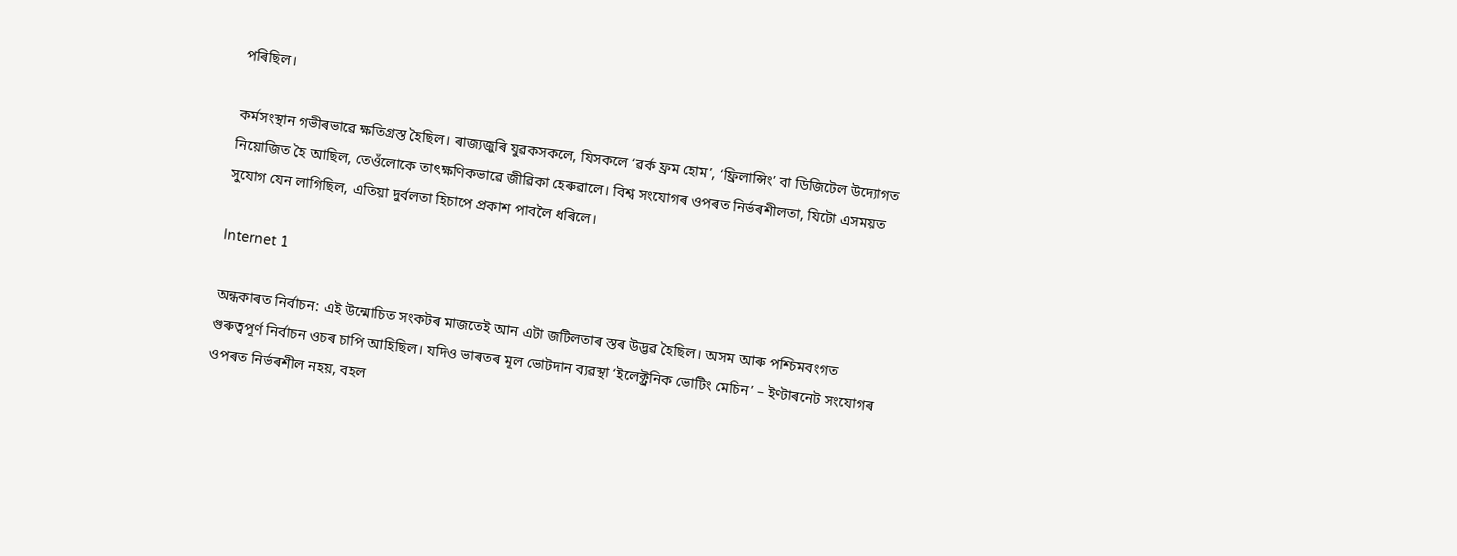পৰিছিল।

কৰ্মসংস্থান গভীৰভাৱে ক্ষতিগ্ৰস্ত হৈছিল। ৰাজ্যজুৰি যুৱকসকলে, যিসকলে ‘ৱৰ্ক ফ্ৰম হোম’, ‘ফ্ৰিলান্সিং’ বা ডিজিটেল উদ্যোগত নিয়োজিত হৈ আছিল, তেওঁলোকে তাৎক্ষণিকভাৱে জীৱিকা হেৰুৱালে। বিশ্ব সংযোগৰ ওপৰত নিৰ্ভৰশীলতা, যিটো এসময়ত সুযোগ যেন লাগিছিল, এতিয়া দুৰ্বলতা হিচাপে প্ৰকাশ পাবলৈ ধৰিলে।

Internet 1

অন্ধকাৰত নিৰ্বাচন: এই উন্মোচিত সংকটৰ মাজতেই আন এটা জটিলতাৰ স্তৰ উদ্ভৱ হৈছিল। অসম আৰু পশ্চিমবংগত গুৰুত্বপূৰ্ণ নিৰ্বাচন ওচৰ চাপি আহিছিল। যদিও ভাৰতৰ মূল ভোটদান ব্যৱস্থা ‘ইলেক্ট্ৰনিক ভোটিং মেচিন’ – ইণ্টাৰনেট সংযোগৰ ওপৰত নিৰ্ভৰশীল নহয়, বহল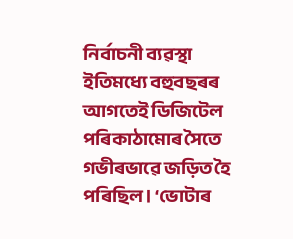নিৰ্বাচনী ব্যৱস্থা ইতিমধ্যে বহুবছৰৰ আগতেই ডিজিটেল পৰিকাঠামোৰ সৈতে গভীৰভাৱে জড়িত হৈ পৰিছিল। ‘ভোটাৰ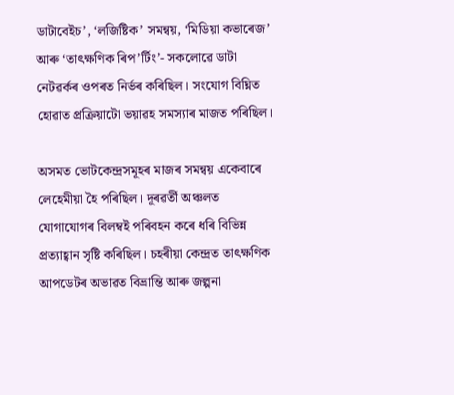ডাটাবেইচ’, ‘লজিষ্টিক’ সমন্বয়, ‘মিডিয়া কভাৰেজ’ আৰু ‘তাৎক্ষণিক ৰিপ’ৰ্টিং’- সকলোৱে ডাটা নেটৱৰ্কৰ ওপৰত নিৰ্ভৰ কৰিছিল। সংযোগ বিঘ্নিত হোৱাত প্ৰক্ৰিয়াটো ভয়াৱহ সমস্যাৰ মাজত পৰিছিল।

অসমত ভোটকেন্দ্ৰসমূহৰ মাজৰ সমন্বয় একেবাৰে লেহেমীয়া হৈ পৰিছিল। দূৰৱৰ্তী অঞ্চলত যোগাযোগৰ বিলম্বই পৰিবহন কৰে ধৰি বিভিন্ন প্ৰত্যাহ্বান সৃষ্টি কৰিছিল। চহৰীয়া কেন্দ্ৰত তাৎক্ষণিক আপডেটৰ অভাৱত বিভ্ৰান্তি আৰু জল্পনা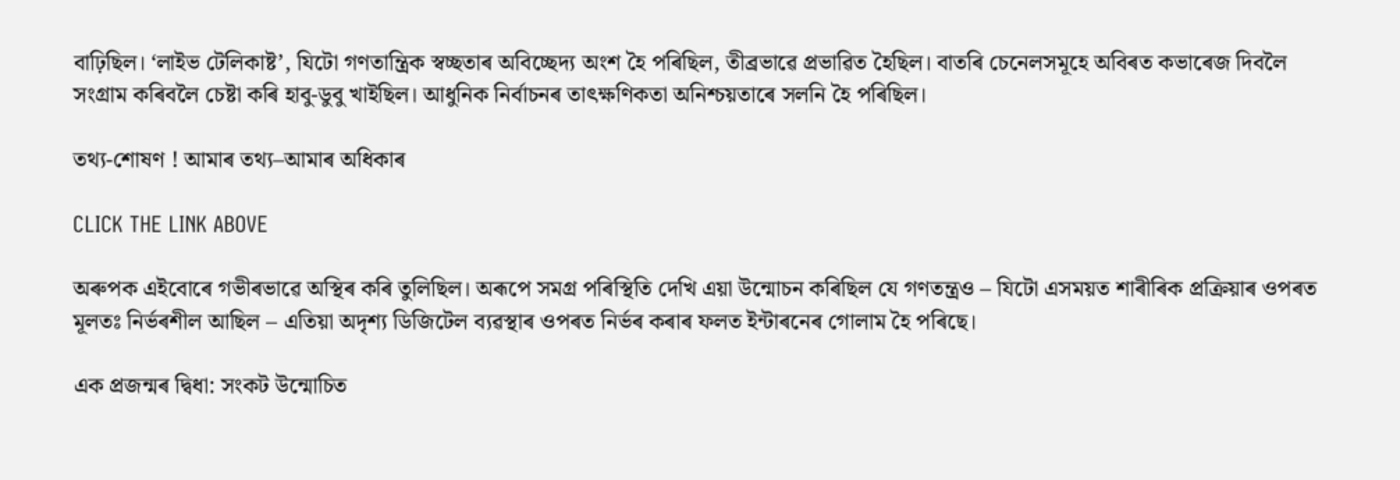বাঢ়িছিল। ‘লাইভ টেলিকাষ্ট’, যিটো গণতান্ত্ৰিক স্বচ্ছতাৰ অবিচ্ছেদ্য অংশ হৈ পৰিছিল, তীব্ৰভাৱে প্ৰভাৱিত হৈছিল। বাতৰি চেনেলসমূহে অবিৰত কভাৰেজ দিবলৈ সংগ্ৰাম কৰিবলৈ চেষ্টা কৰি হাবু-ডুবু খাইছিল। আধুনিক নিৰ্বাচনৰ তাৎক্ষণিকতা অনিশ্চয়তাৰে সলনি হৈ পৰিছিল।

তথ্য-শোষণ ! আমাৰ তথ্য–আমাৰ অধিকাৰ

CLICK THE LINK ABOVE

অৰুপক এইবোৰে গভীৰভাৱে অস্থিৰ কৰি তুলিছিল। অৰূপে সমগ্ৰ পৰিস্থিতি দেখি এয়া উন্মোচন কৰিছিল যে গণতন্ত্ৰও – যিটো এসময়ত শাৰীৰিক প্ৰক্ৰিয়াৰ ওপৰত মূলতঃ নিৰ্ভৰশীল আছিল – এতিয়া অদৃশ্য ডিজিটেল ব্যৱস্থাৰ ওপৰত নিৰ্ভৰ কৰাৰ ফলত ইন্টাৰনেৰ গোলাম হৈ পৰিছে।

এক প্ৰজন্মৰ দ্বিধা: সংকট উন্মোচিত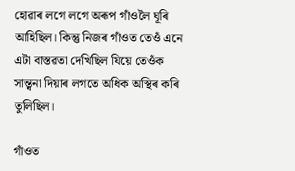হোৱাৰ লগে লগে অৰূপ গাঁওলৈ ঘূৰি আহিছিল। কিন্তু নিজৰ গাঁওত তেওঁ এনে এটা বাস্তৱতা দেখিছিল যিয়ে তেওঁক সান্ত্বনা দিয়াৰ লগতে অধিক অস্থিৰ কৰি তুলিছিল।

গাঁওত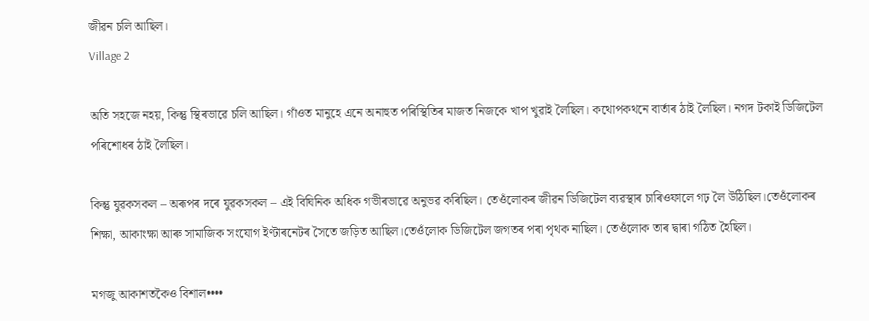জীৱন চলি আছিল।
Village 2

অতি সহজে নহয়, কিন্তু স্থিৰভাৱে চলি আছিল। গাঁওত মানুহে এনে অনাহুত পৰিস্থিতিৰ মাজত নিজকে খাপ খুৱাই লৈছিল। কথোপকথনে বাৰ্তাৰ ঠাই লৈছিল। নগদ টকাই ডিজিটেল পৰিশোধৰ ঠাই লৈছিল।

কিন্তু যুৱকসকল – অৰূপৰ দৰে যুৱকসকল – এই বিঘিনিক অধিক গভীৰভাৱে অনুভৱ কৰিছিল। তেওঁলোকৰ জীৱন ডিজিটেল ব্যৱস্থাৰ চাৰিওফালে গঢ় লৈ উঠিছিল।তেওঁলোকৰ শিক্ষা, আকাংক্ষা আৰু সামাজিক সংযোগ ইণ্টাৰনেটৰ সৈতে জড়িত আছিল।তেওঁলোক ডিজিটেল জগতৰ পৰা পৃথক নাছিল। তেওঁলোক তাৰ দ্বাৰা গঠিত হৈছিল।

মগজু আকাশতকৈও বিশাল••••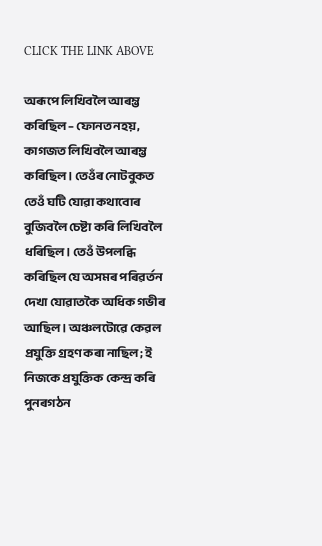CLICK THE LINK ABOVE

অৰূপে লিখিবলৈ আৰম্ভ কৰিছিল – ফোনত নহয়, কাগজত লিখিবলৈ আৰম্ভ কৰিছিল। তেওঁৰ নোটবুকত তেওঁ ঘটি যোৱা কথাবোৰ বুজিবলৈ চেষ্টা কৰি লিখিবলৈ ধৰিছিল। তেওঁ উপলব্ধি কৰিছিল যে অসমৰ পৰিৱৰ্তন দেখা যোৱাতকৈ অধিক গভীৰ আছিল। অঞ্চলটোৱে কেৱল প্ৰযুক্তি গ্ৰহণ কৰা নাছিল; ই নিজকে প্ৰযুক্তিক কেন্দ্ৰ কৰি পুনৰগঠন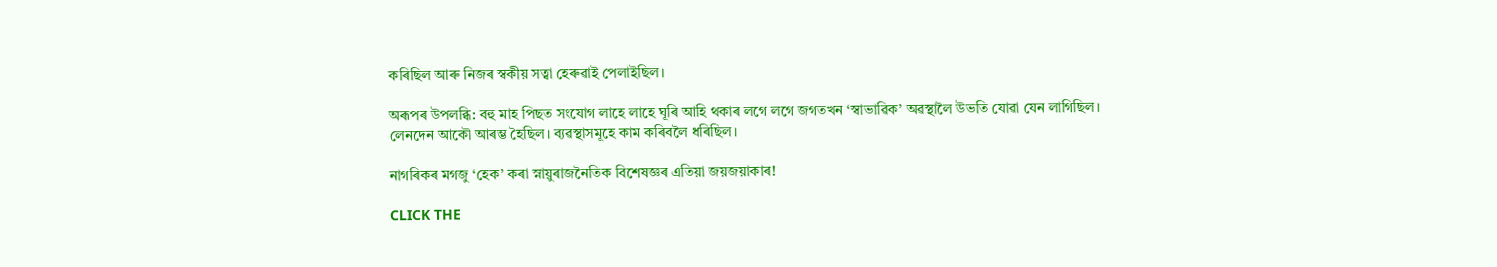কৰিছিল আৰু নিজৰ স্বকীয় সত্বা হেৰুৱাই পেলাইছিল।

অৰূপৰ উপলব্ধি: বহু মাহ পিছত সংযোগ লাহে লাহে ঘূৰি আহি থকাৰ লগে লগে জগতখন ‘স্বাভাৱিক’ অৱস্থালৈ উভতি যোৱা যেন লাগিছিল। লেনদেন আকৌ আৰম্ভ হৈছিল। ব্যৱস্থাসমূহে কাম কৰিবলৈ ধৰিছিল।

নাগৰিকৰ মগজু ‘হেক’ কৰা স্নায়ুৰাজনৈতিক বিশেষজ্ঞৰ এতিয়া জয়জয়াকাৰ!

CLICK THE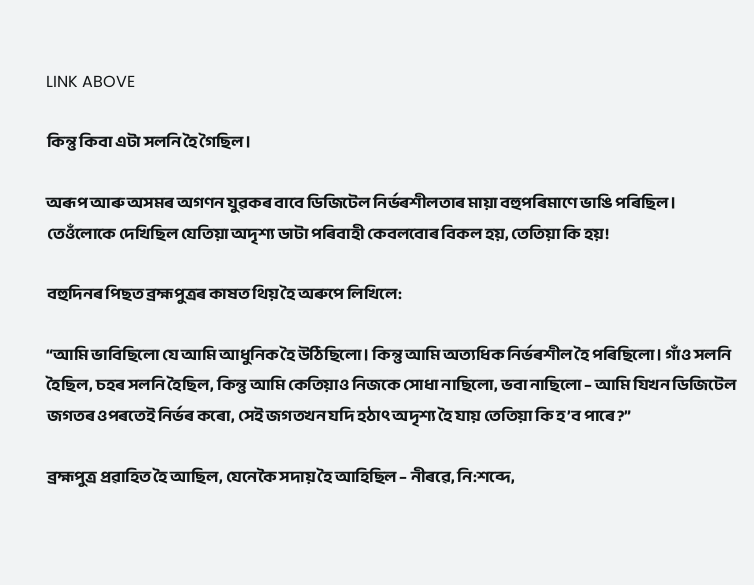LINK ABOVE

কিন্তু কিবা এটা সলনি হৈ গৈছিল।

অৰূপ আৰু অসমৰ অগণন যুৱকৰ বাবে ডিজিটেল নিৰ্ভৰশীলতাৰ মায়া বহুপৰিমাণে ভাঙি পৰিছিল। তেওঁলোকে দেখিছিল যেতিয়া অদৃশ্য ডাটা পৰিবাহী কেবলবোৰ বিকল হয়, তেতিয়া কি হয়!

বহুদিনৰ পিছত ব্ৰহ্মপুত্ৰৰ কাষত থিয় হৈ অৰুপে লিখিলে:

“আমি ভাবিছিলো যে আমি আধুনিক হৈ উঠিছিলো। কিন্তু আমি অত্যধিক নিৰ্ভৰশীল হৈ পৰিছিলো। গাঁও সলনি হৈছিল, চহৰ সলনি হৈছিল, কিন্তু আমি কেতিয়াও নিজকে সোধা নাছিলো, ভবা নাছিলো – আমি যিখন ডিজিটেল জগতৰ ওপৰতেই নিৰ্ভৰ কৰো, সেই জগতখন যদি হঠাৎ অদৃশ্য হৈ যায় তেতিয়া কি হ’ব পাৰে?”

ব্ৰহ্মপুত্ৰ প্ৰৱাহিত হৈ আছিল, যেনেকৈ সদায় হৈ আহিছিল – নীৰৱে, নি:শব্দে,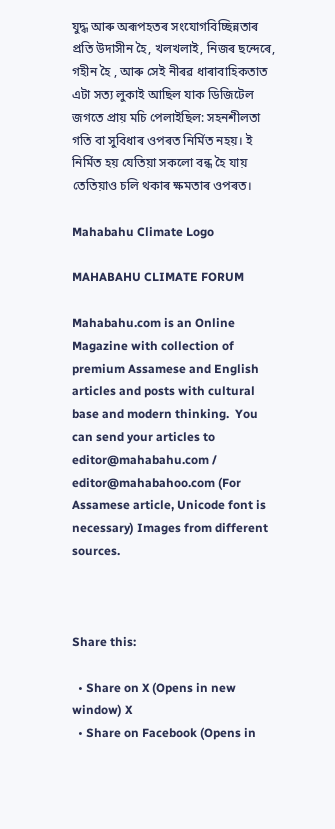যুদ্ধ আৰু অৰূপহতৰ সংযোগবিচ্ছিন্নতাৰ প্ৰতি উদাসীন হৈ, খলখলাই, নিজৰ ছন্দেৰে, গহীন হৈ , আৰু সেই নীৰৱ ধাৰাবাহিকতাত এটা সত্য লুকাই আছিল যাক ডিজিটেল জগতে প্ৰায় মচি পেলাইছিল: সহনশীলতা গতি বা সুবিধাৰ ওপৰত নিৰ্মিত নহয়। ই নিৰ্মিত হয় যেতিয়া সকলো বন্ধ হৈ যায় তেতিয়াও চলি থকাৰ ক্ষমতাৰ ওপৰত।

Mahabahu Climate Logo

MAHABAHU CLIMATE FORUM

Mahabahu.com is an Online Magazine with collection of premium Assamese and English articles and posts with cultural base and modern thinking.  You can send your articles to editor@mahabahu.com / editor@mahabahoo.com (For Assamese article, Unicode font is necessary) Images from different sources.



Share this:

  • Share on X (Opens in new window) X
  • Share on Facebook (Opens in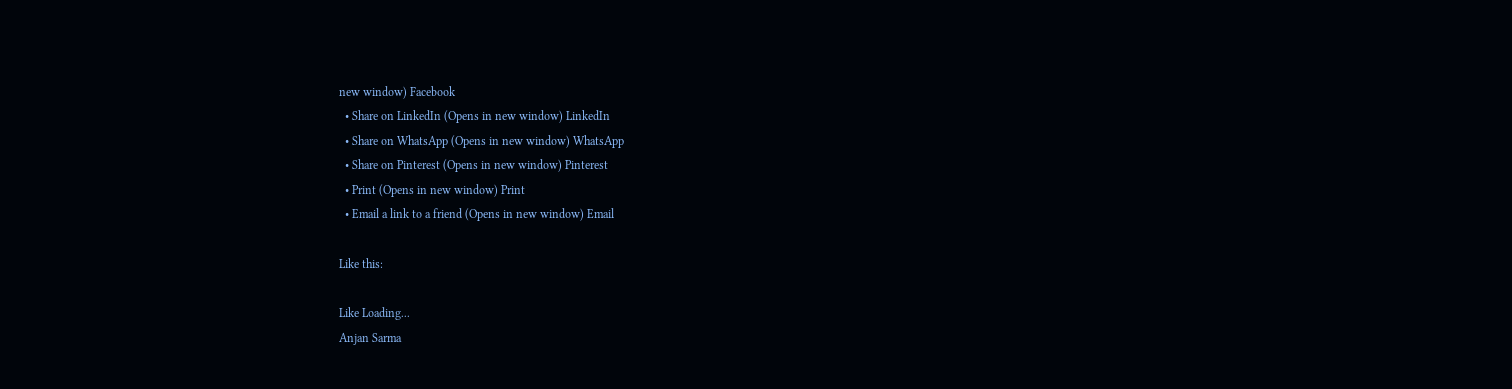new window) Facebook
  • Share on LinkedIn (Opens in new window) LinkedIn
  • Share on WhatsApp (Opens in new window) WhatsApp
  • Share on Pinterest (Opens in new window) Pinterest
  • Print (Opens in new window) Print
  • Email a link to a friend (Opens in new window) Email

Like this:

Like Loading...
Anjan Sarma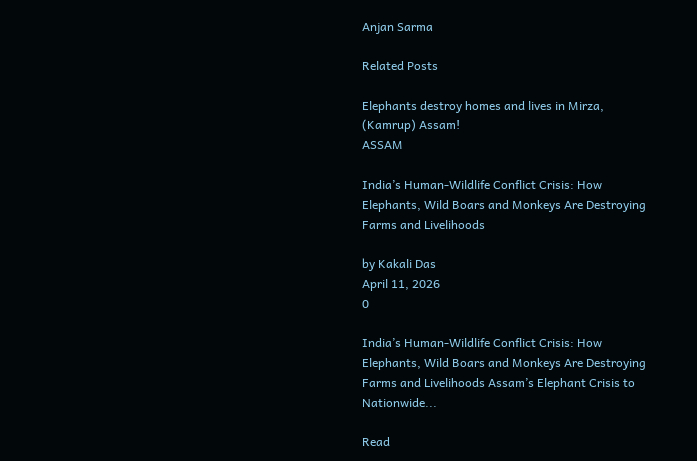Anjan Sarma

Related Posts

Elephants destroy homes and lives in Mirza, (Kamrup) Assam!
ASSAM

India’s Human-Wildlife Conflict Crisis: How Elephants, Wild Boars and Monkeys Are Destroying Farms and Livelihoods

by Kakali Das
April 11, 2026
0

India’s Human-Wildlife Conflict Crisis: How Elephants, Wild Boars and Monkeys Are Destroying Farms and Livelihoods Assam’s Elephant Crisis to Nationwide...

Read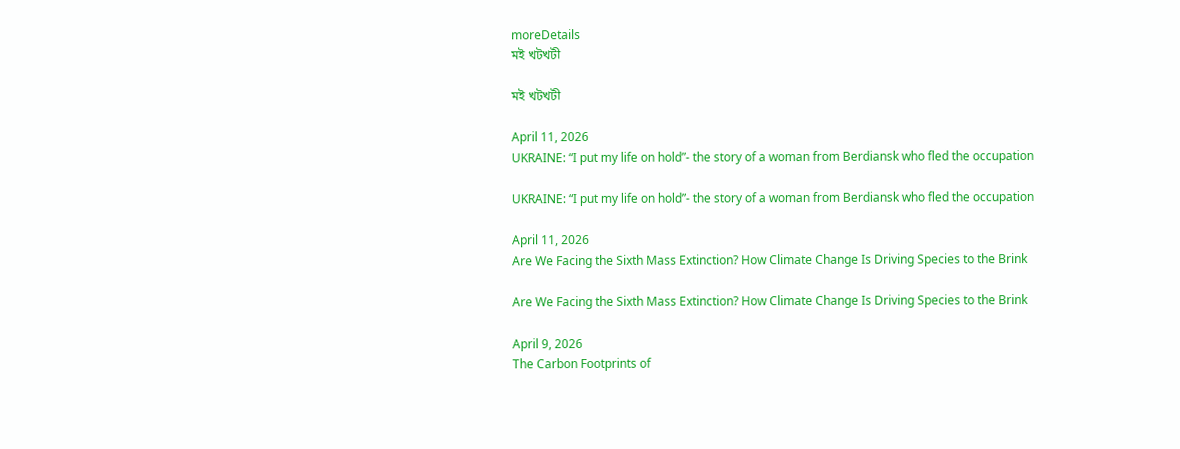moreDetails
মই খটখটী

মই খটখটী

April 11, 2026
UKRAINE: “I put my life on hold”- the story of a woman from Berdiansk who fled the occupation

UKRAINE: “I put my life on hold”- the story of a woman from Berdiansk who fled the occupation

April 11, 2026
Are We Facing the Sixth Mass Extinction? How Climate Change Is Driving Species to the Brink

Are We Facing the Sixth Mass Extinction? How Climate Change Is Driving Species to the Brink

April 9, 2026
The Carbon Footprints of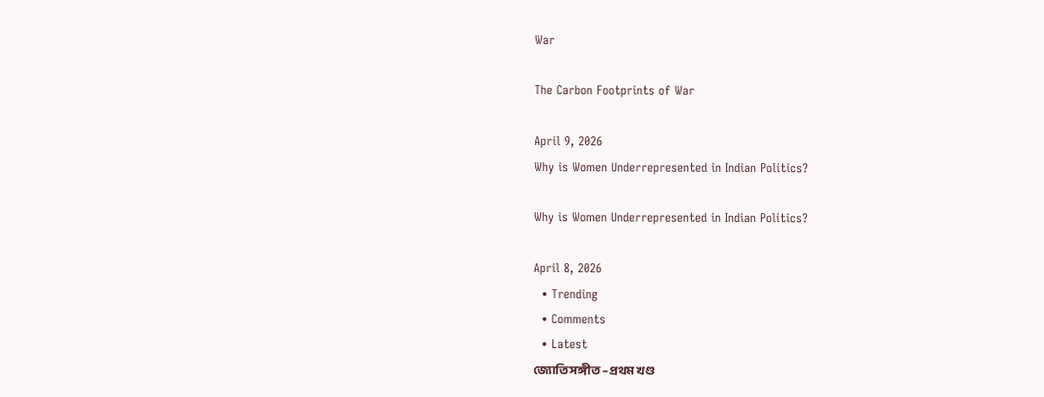War

The Carbon Footprints of War

April 9, 2026
Why is Women Underrepresented in Indian Politics?

Why is Women Underrepresented in Indian Politics?

April 8, 2026
  • Trending
  • Comments
  • Latest
জ্যোতি সঙ্গীত – প্ৰথম খণ্ড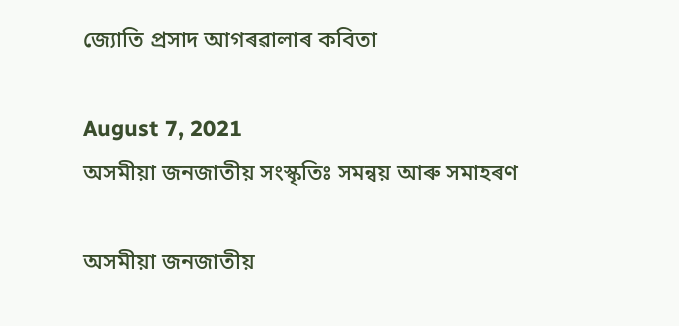জ্যোতি প্ৰসাদ আগৰৱালাৰ কবিতা

August 7, 2021
অসমীয়া জনজাতীয় সংস্কৃতিঃ সমন্বয় আৰু সমাহৰণ

অসমীয়া জনজাতীয়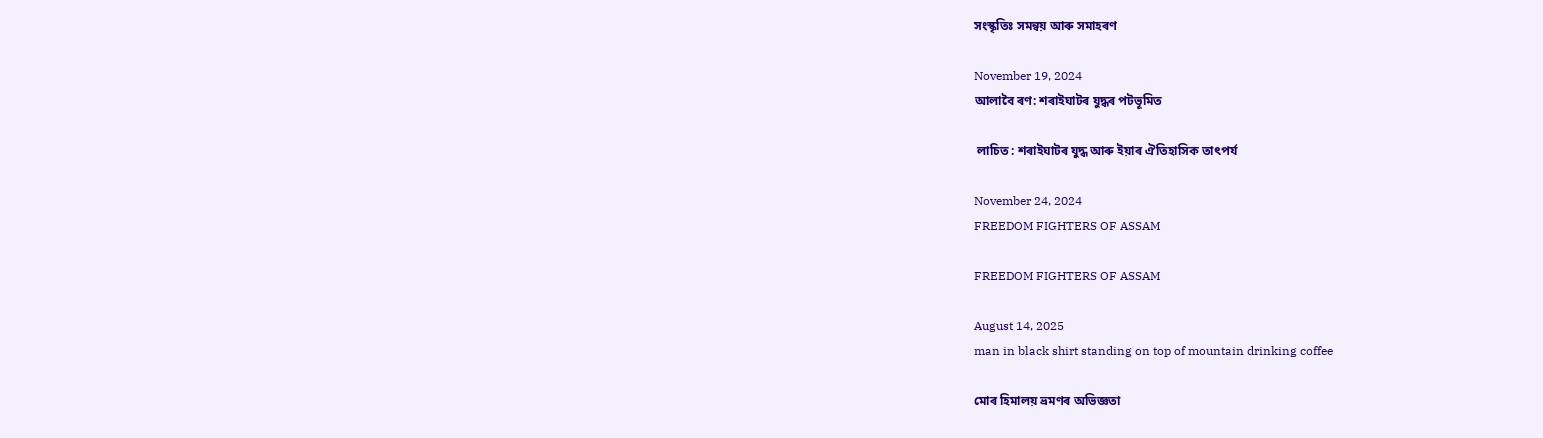সংস্কৃতিঃ সমন্বয় আৰু সমাহৰণ

November 19, 2024
আলাবৈ ৰণ: শৰাইঘাটৰ যুদ্ধৰ পটভূমিত

 লাচিত : শৰাইঘাটৰ যুদ্ধ আৰু ইয়াৰ ঐতিহাসিক তাৎপৰ্য

November 24, 2024
FREEDOM FIGHTERS OF ASSAM

FREEDOM FIGHTERS OF ASSAM

August 14, 2025
man in black shirt standing on top of mountain drinking coffee

মোৰ হিমালয় ভ্ৰমণৰ অভিজ্ঞতা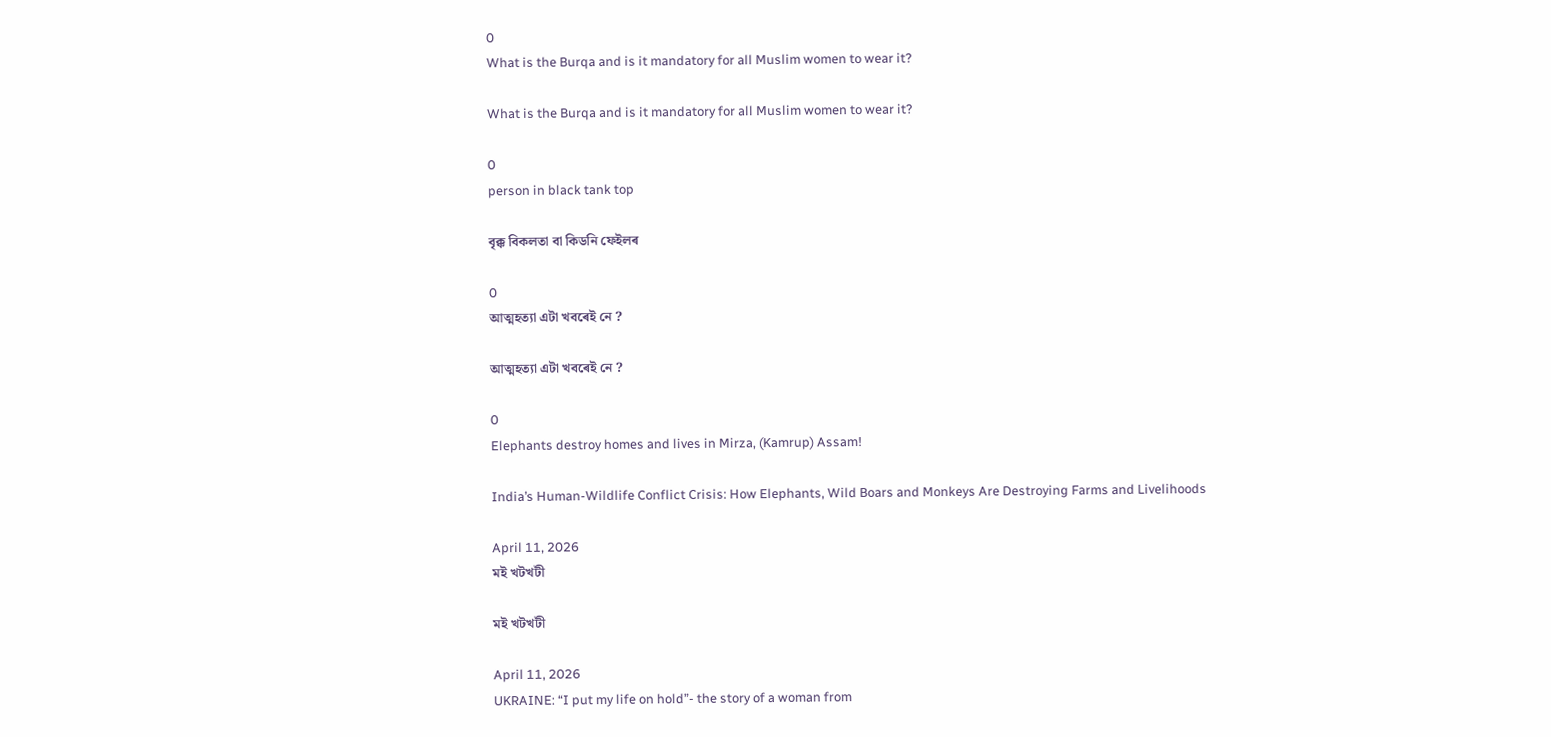0
What is the Burqa and is it mandatory for all Muslim women to wear it?

What is the Burqa and is it mandatory for all Muslim women to wear it?

0
person in black tank top

বৃক্ক বিকলতা বা কিডনি ফেইলৰ

0
আত্মহত্যা এটা খবৰেই নে ?

আত্মহত্যা এটা খবৰেই নে ?

0
Elephants destroy homes and lives in Mirza, (Kamrup) Assam!

India’s Human-Wildlife Conflict Crisis: How Elephants, Wild Boars and Monkeys Are Destroying Farms and Livelihoods

April 11, 2026
মই খটখটী

মই খটখটী

April 11, 2026
UKRAINE: “I put my life on hold”- the story of a woman from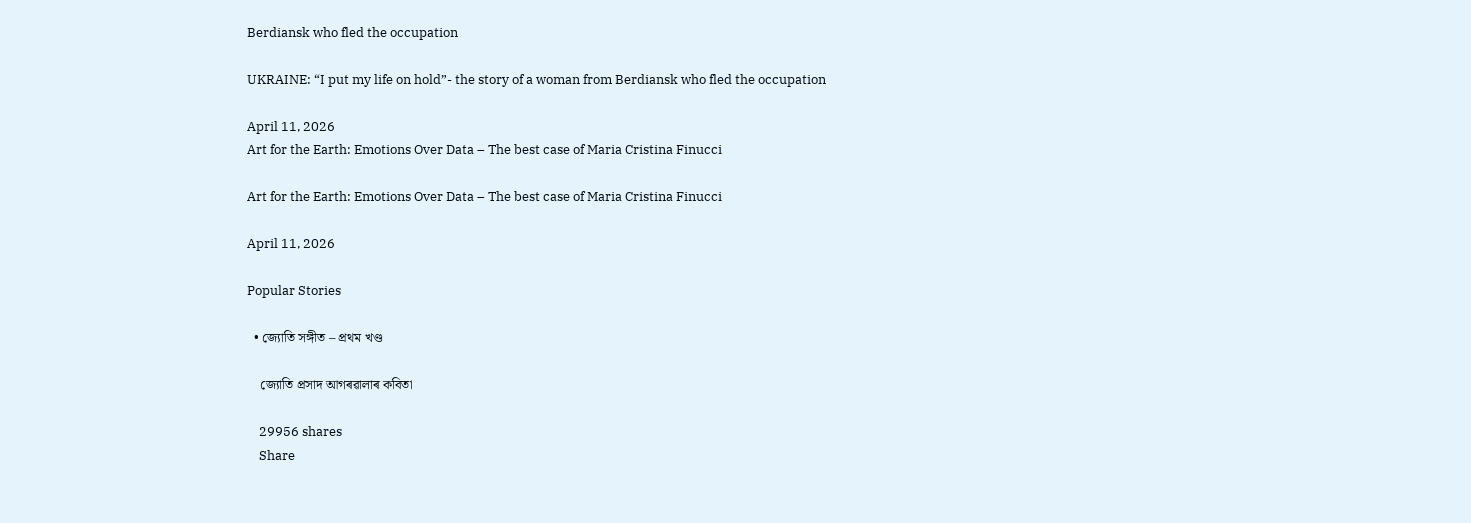Berdiansk who fled the occupation

UKRAINE: “I put my life on hold”- the story of a woman from Berdiansk who fled the occupation

April 11, 2026
Art for the Earth: Emotions Over Data – The best case of Maria Cristina Finucci

Art for the Earth: Emotions Over Data – The best case of Maria Cristina Finucci

April 11, 2026

Popular Stories

  • জ্যোতি সঙ্গীত – প্ৰথম খণ্ড

    জ্যোতি প্ৰসাদ আগৰৱালাৰ কবিতা

    29956 shares
    Share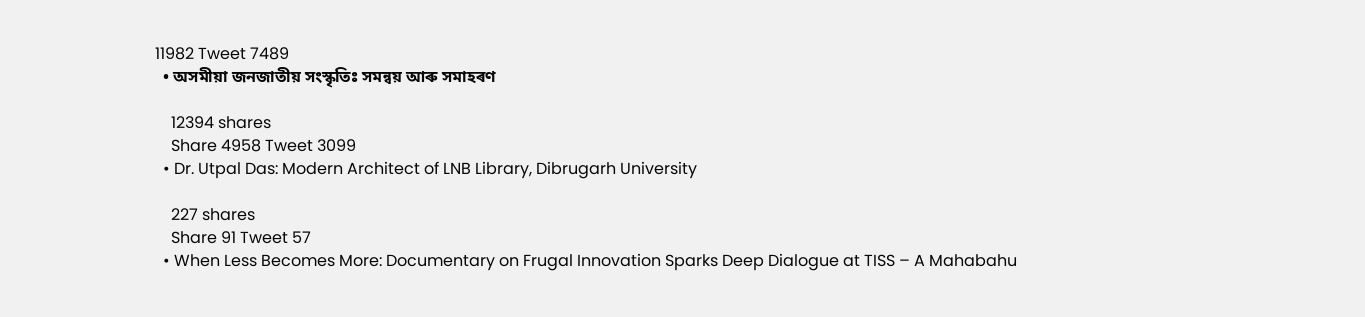11982 Tweet 7489
  • অসমীয়া জনজাতীয় সংস্কৃতিঃ সমন্বয় আৰু সমাহৰণ

    12394 shares
    Share 4958 Tweet 3099
  • Dr. Utpal Das: Modern Architect of LNB Library, Dibrugarh University

    227 shares
    Share 91 Tweet 57
  • When Less Becomes More: Documentary on Frugal Innovation Sparks Deep Dialogue at TISS – A Mahabahu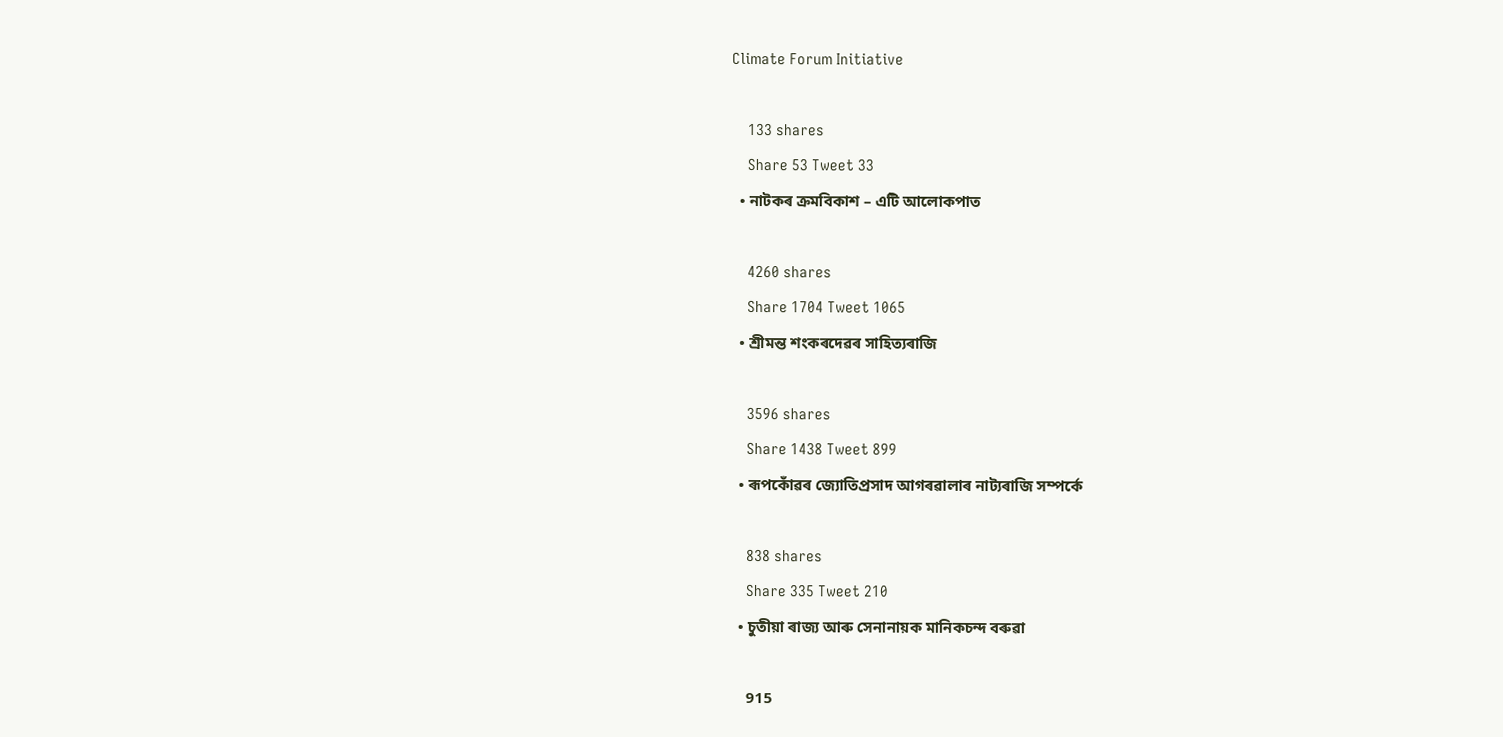Climate Forum Initiative

    133 shares
    Share 53 Tweet 33
  • নাটকৰ ক্ৰমবিকাশ – এটি আলোকপাত

    4260 shares
    Share 1704 Tweet 1065
  • শ্ৰীমন্ত শংকৰদেৱৰ সাহিত্যৰাজি

    3596 shares
    Share 1438 Tweet 899
  • ৰূপকোঁৱৰ জ্যোতিপ্ৰসাদ আগৰৱালাৰ নাট্যৰাজি সম্পৰ্কে

    838 shares
    Share 335 Tweet 210
  • চুতীয়া ৰাজ্য আৰু সেনানায়ক মানিকচন্দ বৰুৱা

    915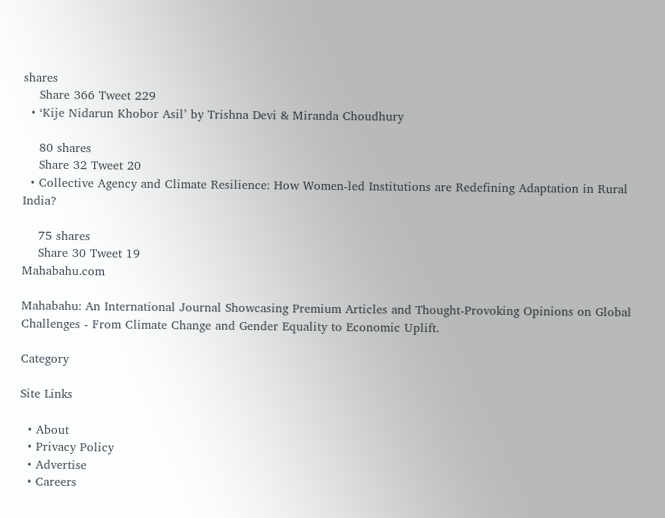shares
    Share 366 Tweet 229
  • ‘Kije Nidarun Khobor Asil’ by Trishna Devi & Miranda Choudhury

    80 shares
    Share 32 Tweet 20
  • Collective Agency and Climate Resilience: How Women-led Institutions are Redefining Adaptation in Rural India?

    75 shares
    Share 30 Tweet 19
Mahabahu.com

Mahabahu: An International Journal Showcasing Premium Articles and Thought-Provoking Opinions on Global Challenges - From Climate Change and Gender Equality to Economic Uplift.

Category

Site Links

  • About
  • Privacy Policy
  • Advertise
  • Careers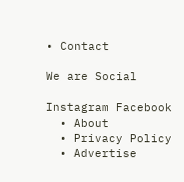• Contact

We are Social

Instagram Facebook
  • About
  • Privacy Policy
  • Advertise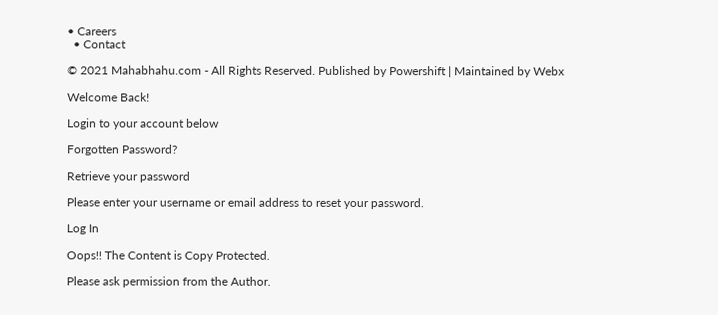• Careers
  • Contact

© 2021 Mahabhahu.com - All Rights Reserved. Published by Powershift | Maintained by Webx

Welcome Back!

Login to your account below

Forgotten Password?

Retrieve your password

Please enter your username or email address to reset your password.

Log In

Oops!! The Content is Copy Protected.

Please ask permission from the Author.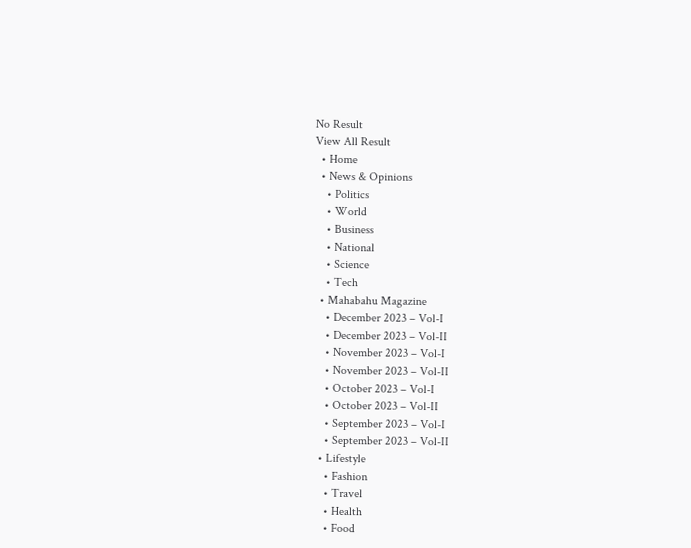No Result
View All Result
  • Home
  • News & Opinions
    • Politics
    • World
    • Business
    • National
    • Science
    • Tech
  • Mahabahu Magazine
    • December 2023 – Vol-I
    • December 2023 – Vol-II
    • November 2023 – Vol-I
    • November 2023 – Vol-II
    • October 2023 – Vol-I
    • October 2023 – Vol-II
    • September 2023 – Vol-I
    • September 2023 – Vol-II
  • Lifestyle
    • Fashion
    • Travel
    • Health
    • Food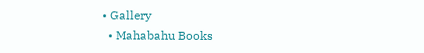• Gallery
  • Mahabahu Books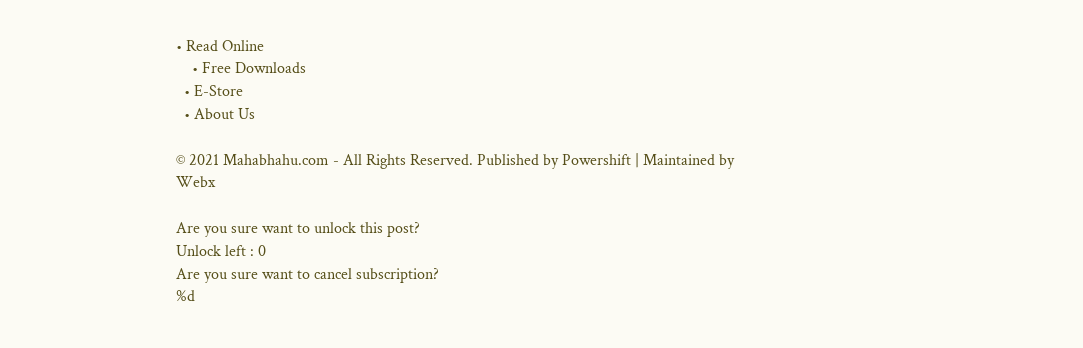• Read Online
    • Free Downloads
  • E-Store
  • About Us

© 2021 Mahabhahu.com - All Rights Reserved. Published by Powershift | Maintained by Webx

Are you sure want to unlock this post?
Unlock left : 0
Are you sure want to cancel subscription?
%d